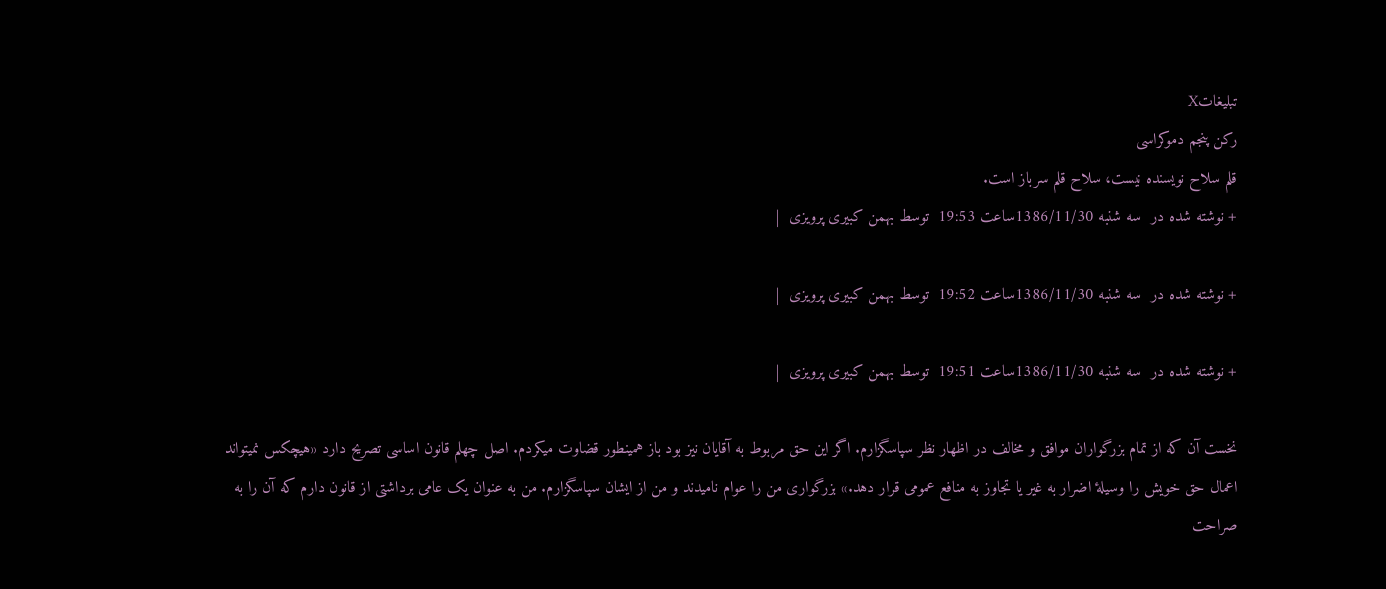تبليغاتX
رکن پنجم دموکراسی
قلم سلاح نویسنده نیست، سلاح قلم سرباز است.
+ نوشته شده در  سه شنبه 1386/11/30ساعت 19:53  توسط بهمن کبیری پرویزی  |

+ نوشته شده در  سه شنبه 1386/11/30ساعت 19:52  توسط بهمن کبیری پرویزی  |

+ نوشته شده در  سه شنبه 1386/11/30ساعت 19:51  توسط بهمن کبیری پرویزی  |

نخست آن که از تمام بزرگواران موافق و مخالف در اظهار نظر سپاسگزارم. اگر این حق مربوط به آقایان نیز بود باز همینطور قضاوت میکردم. اصل چهلم قانون اساسی تصریح دارد «هیچکس نمیتواند اعمال حق خویش را وسیلۀ اضرار به غیر یا تجاوز به منافع عمومی قرار دهد.» بزرگواری من را عوام نامیدند و من از ایشان سپاسگزارم. من به عنوان یک عامی برداشتی از قانون دارم که آن را به صراحت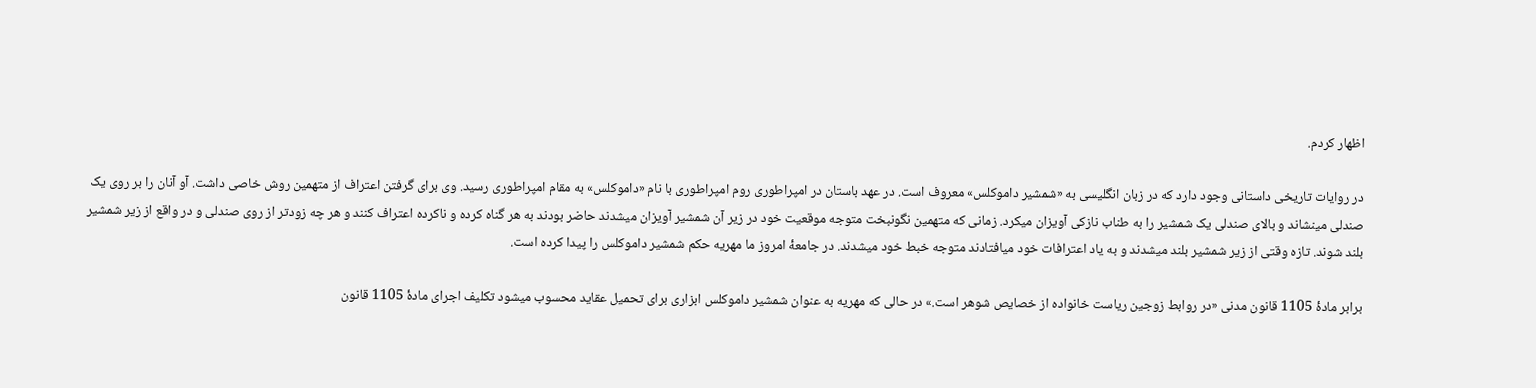اظهار کردم.

در روایات تاریخی داستانی وجود دارد که در زبان انگلیسی به «شمشیر داموکلس» معروف است. در عهد باستان در امپراطوری روم امپراطوری با نام «داموکلس» به مقام امپراطوری رسید. وی برای گرفتن اعتراف از متهمین روش خاصی داشت. آو آنان را بر روی یک صندلی مینشاند و بالای صندلی یک شمشیر را به طناب نازکی آویزان میکرد. زمانی که متهمین نگونبخت متوجه موقعیت خود در زیر آن شمشیر آویزان میشدند حاضر بودند به هر گناه کرده و ناکرده اعتراف کنند و هر چه زودتر از روی صندلی و در واقع از زیر شمشیر بلند شوند. تازه وقتی از زیر شمشیر بلند میشدند و به یاد اعترافات خود میافتادند متوجه خبط خود میشدند. در جامعۀ امروز ما مهریه حکم شمشیر داموکلس را پیدا کرده است.

برابر مادۀ 1105 قانون مدنی «در روابط زوجین ریاست خانواده از خصایص شوهر است.» در حالی که مهریه به عنوان شمشیر داموکلس ابزاری برای تحمیل عقاید محسوب میشود تکلیف اجرای مادۀ 1105 قانون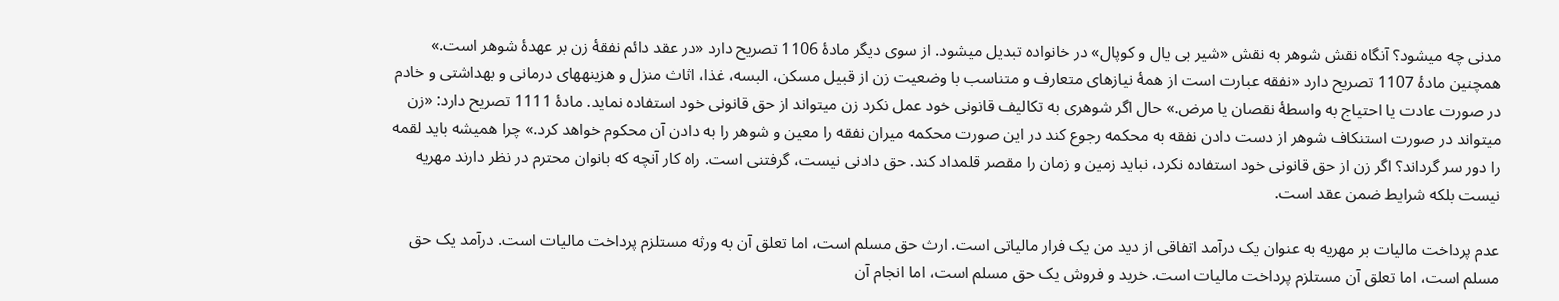مدنی چه میشود؟ آنگاه نقش شوهر به نقش «شیر بی یال و کوپال» در خانواده تبدیل میشود. از سوی دیگر مادۀ 1106 تصریح دارد «در عقد دائم نفقۀ زن بر عهدۀ شوهر است.» همچنین مادۀ 1107 تصریح دارد «نفقه عبارت است از همۀ نیازهای متعارف و متناسب با وضعیت زن از قبیل مسکن، البسه، غذا، اثاث منزل و هزینههای درمانی و بهداشتی و خادم در صورت عادت یا احتیاج به واسطۀ نقصان یا مرض.» حال اگر شوهری به تکالیف قانونی خود عمل نکرد زن میتواند از حق قانونی خود استفاده نماید. مادۀ 1111 تصریح دارد: «زن میتواند در صورت استنکاف شوهر از دست دادن نفقه به محکمه رجوع کند در این صورت محکمه میران نفقه را معین و شوهر را به دادن آن محکوم خواهد کرد.» چرا همیشه باید لقمه را دور سر گرداند؟ اگر زن از حق قانونی خود استفاده نکرد، نباید زمین و زمان را مقصر قلمداد کند. حق دادنی نیست، گرفتنی است. راه کار آنچه که بانوان محترم در نظر دارند مهریه نیست بلکه شرایط ضمن عقد است.

عدم پرداخت مالیات بر مهریه به عنوان یک درآمد اتفاقی از دید من یک فرار مالیاتی است. ارث حق مسلم است، اما تعلق آن به ورثه مستلزم پرداخت مالیات است. درآمد یک حق مسلم است، اما تعلق آن مستلزم پرداخت مالیات است. خرید و فروش یک حق مسلم است، اما انجام آن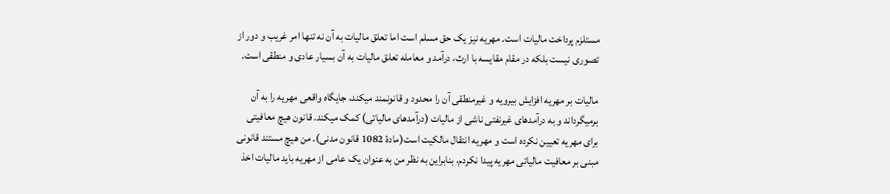مستلزم پرداخت مالیات است. مهریه نیز یک حق مسلم است اما تعلق مالیات به آن نه تنها امر غریب و دور از تصوری نیست بلکه در مقام مقایسه با ارث، درآمد و معامله تعلق مالیات به آن بسیار عادی و منطقی است.

مالیات بر مهریه افزایش بیرویه و غیرمنطقی آن را محدود و قانونمند میکند، جایگاه واقعی مهریه را به آن برمیگرداند و به درآمدهای غیرنفتی ناشی از مالیات (درآمدهای مالیاتی) کمک میکند. قانون هیچ معافیتی برای مهریه تعیین نکرده است و مهریه انتقال مالکیت است(مادۀ 1082 قانون مدنی). من هیچ مستند قانونی مبنی بر معافیت مالیاتی مهریه پیدا نکردم، بنابراین به نظر من به عنوان یک عامی از مهریه باید مالیات اخذ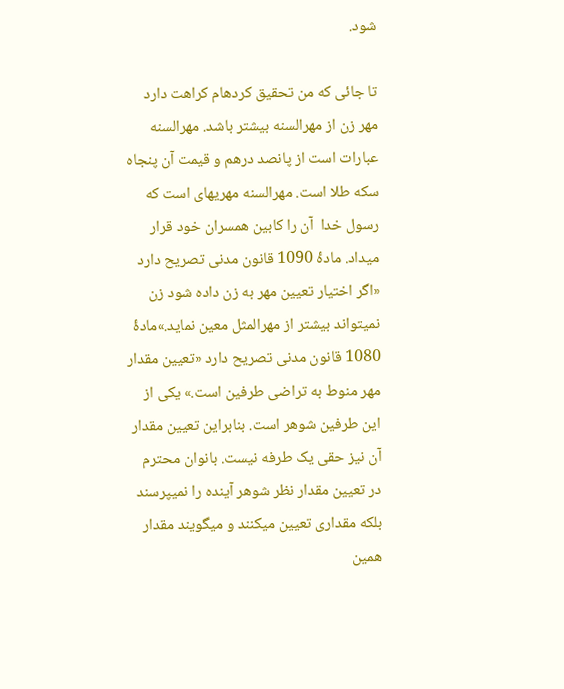شود.

تا جائی که من تحقیق کردهام کراهت دارد مهر زن از مهرالسنه بیشتر باشد. مهرالسنه عبارات است از پانصد درهم و قیمت آن پنجاه سکه طلا است. مهرالسنه مهریهای است که رسول خدا  آن را کابین همسران خود قرار میداد. مادۀ 1090 قانون مدنی تصریح دارد «اگر اختیار تعیین مهر به زن داده شود زن نمیتواند بیشتر از مهرالمثل معین نماید.»مادۀ 1080 قانون مدنی تصریح دارد «تعیین مقدار مهر منوط به تراضی طرفین است.» یکی از این طرفین شوهر است. بنابراین تعیین مقدار آن نیز حقی یک طرفه نیست. بانوان محترم در تعیین مقدار نظر شوهر آینده را نمیپرسند بلکه مقداری تعیین میکنند و میگویند مقدار همین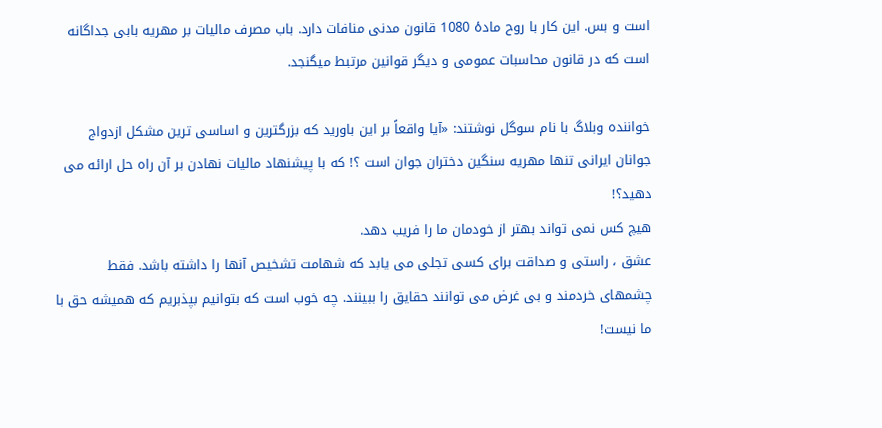است و بس. این کار با روح مادۀ 1080 قانون مدنی منافات دارد. باب مصرف مالیات بر مهریه بابی جداگانه است که در قانون محاسبات عمومی و دیگر قوانین مرتبط میگنجد.

خواننده وبلاگ با نام سوگل نوشتند: «آیا واقعاً بر این باورید که بزرگترین و اساسی ترین مشکل ازدواج جوانان ایرانی تنها مهریه سنگین دختران جوان است ؟! که با پیشنهاد مالیات نهادن بر آن راه حل ارائه می دهید؟!
هیچ کس نمی تواند بهتر از خودمان ما را فریب دهد.
عشق ، راستی و صداقت برای کسی تجلی می یابد که شهامت تشخیص آنها را داشته باشد. فقط چشمهای خردمند و بی غرض می توانند حقایق را ببینند. چه خوب است که بتوانیم بپذبریم که همیشه حق با ما نیست!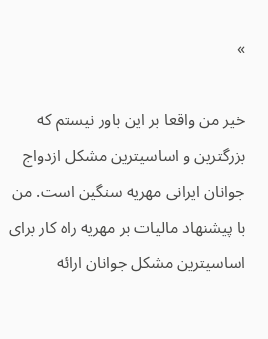»

خیر من واقعا بر این باور نیستم که بزرگترین و اساسیترین مشکل ازدواج جوانان ایرانی مهریه سنگین است. من با پیشنهاد مالیات بر مهریه راه کار برای اساسیترین مشکل جوانان ارائه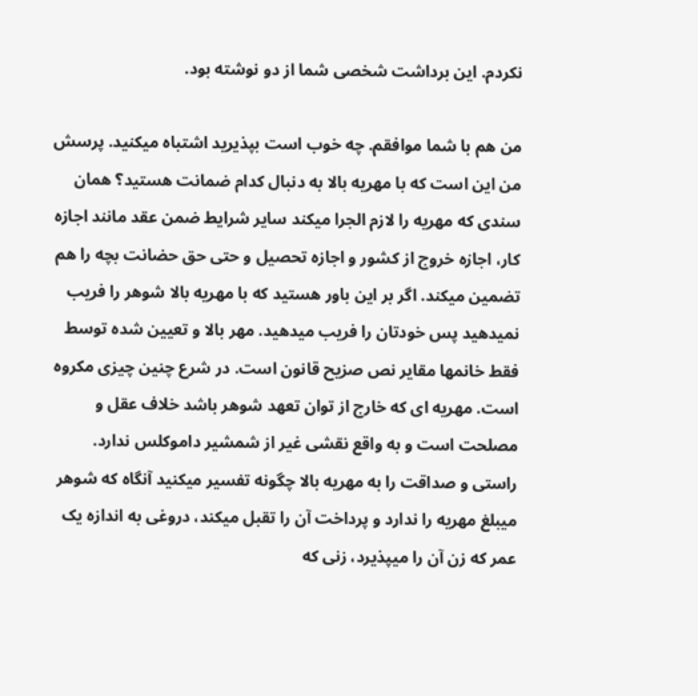نکردم. این برداشت شخصی شما از دو نوشته بود.

من هم با شما موافقم. چه خوب است بپذیرید اشتباه میکنید. پرسش من این است که با مهریه بالا به دنبال کدام ضمانت هستید؟ همان سندی که مهریه را لازم الجرا میکند سایر شرایط ضمن عقد مانند اجازه کار، اجازه خروج از کشور و اجازه تحصیل و حتی حق حضانت بچه را هم تضمین میکند. اگر بر این باور هستید که با مهریه بالا شوهر را فریب نمیدهید پس خودتان را فریب میدهید. مهر بالا و تعیین شده توسط فقط خانمها مقایر نص صزیح قانون است. در شرع چنین چیزی مکروه است. مهریه ای که خارج از توان تعهد شوهر باشد خلاف عقل و مصلحت است و به واقع نقشی غیر از شمشیر داموکلس ندارد. راستی و صداقت را به مهریه بالا چگونه تفسیر میکنید آنگاه که شوهر میبلغ مهریه را ندارد و پرداخت آن را تقبل میکند، دروغی به اندازه یک عمر که زن آن را میپذیرد، زنی که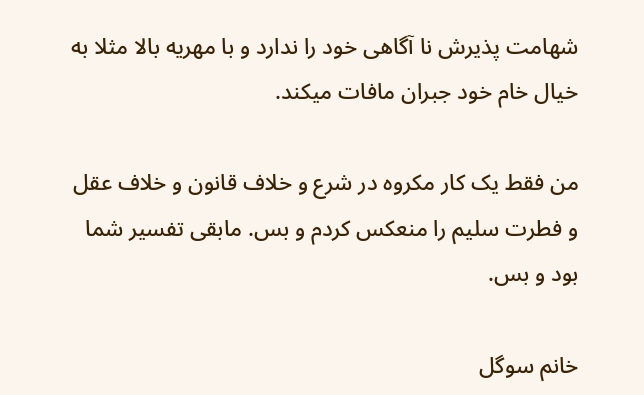شهامت پذیرش نا آگاهی خود را ندارد و با مهریه بالا مثلا به خیال خام خود جبران مافات میکند.

من فقط یک کار مکروه در شرع و خلاف قانون و خلاف عقل و فطرت سلیم را منعکس کردم و بس. مابقی تفسیر شما بود و بس.

خانم سوگل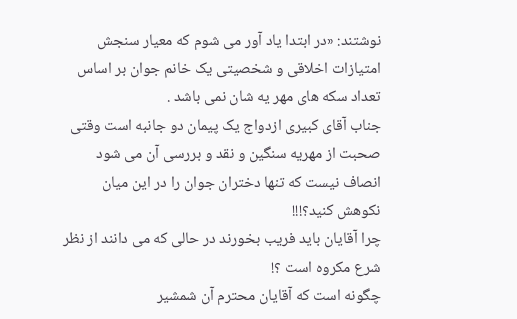نوشتند: «در ابتدا یاد آور می شوم که معیار سنجش امتیازات اخلاقی و شخصیتی یک خانم جوان بر اساس تعداد سکه های مهر یه شان نمی باشد .
جناب آقای کبیری ازدواج یک پیمان دو جانبه است وقتی صحبت از مهریه سنگین و نقد و بررسی آن می شود انصاف نیست که تنها دختران جوان را در این میان نکوهش کنید؟!!!
چرا آقایان باید فریب بخورند در حالی که می دانند از نظر شرع مکروه است ؟!
چگونه است که آقایان محترم آن شمشیر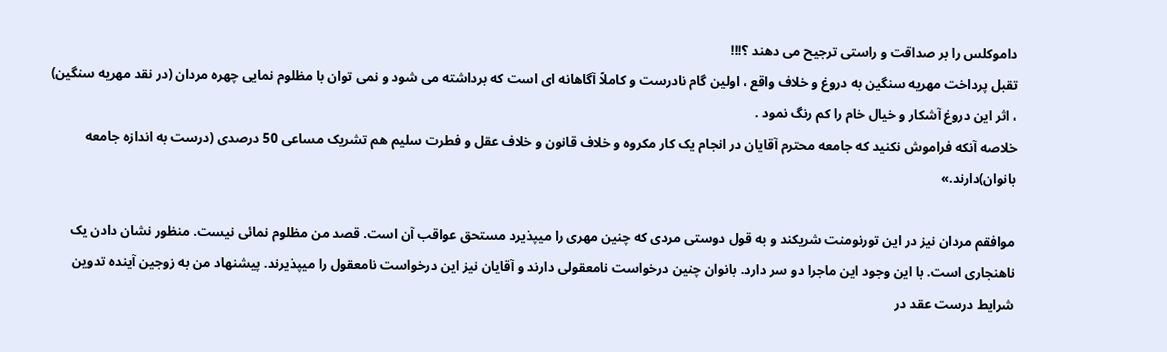داموکلس را بر صداقت و راستی ترجیح می دهند ؟!!!
تقبل پرداخت مهریه سنگین به دروغ و خلاف واقع ، اولین گام نادرست و کاملاً آگاهانه ای است که برداشته می شود و نمی توان با مظلوم نمایی چهره مردان (در نقد مهریه سنگین) ، اثر این دروغ آشکار و خیال خام را کم رنگ نمود .
خلاصه آنکه فراموش نکنید که جامعه محترم آقایان در انجام یک کار مکروه و خلاف قانون و خلاف عقل و فطرت سلیم هم تشریک مساعی 50 درصدی (درست به اندازه جامعه بانوان)دارند.»

موافقم مردان نیز در این تورنومنت شریکند و به قول دوستی مردی که چنین مهری را میپذیرد مستحق عواقب آن است. قصد من مظلوم نمائی نیست. منظور نشان دادن یک ناهنجاری است. با این وجود این ماجرا دو سر دارد. بانوان چنین درخواست نامعقولی دارند و آقایان نیز این درخواست نامعقول را میپذیرند. پیشنهاد من به زوجین آینده تدوین شرایط درست عقد در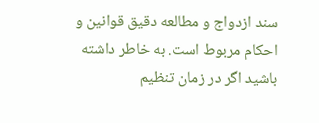سند ازدواج و مطالعه دقیق قوانین و احکام مربوط است. به خاطر داشته باشید اگر در زمان تنظیم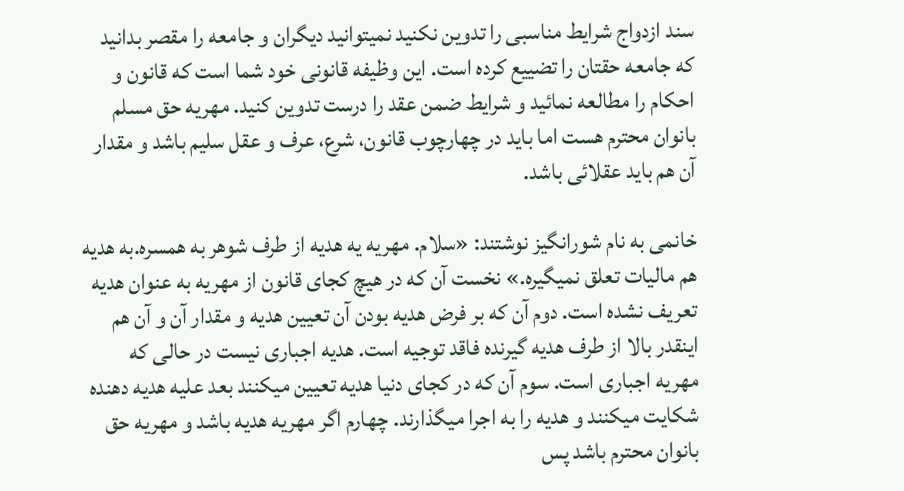سند ازدواج شرایط مناسبی را تدوین نکنید نمیتوانید دیگران و جامعه را مقصر بدانید که جامعه حقتان را تضییع کرده است. این وظیفه قانونی خود شما است که قانون و احکام را مطالعه نمائید و شرایط ضمن عقد را درست تدوین کنید. مهریه حق مسلم بانوان محترم هست اما باید در چهارچوب قانون، شرع، عرف و عقل سلیم باشد و مقدار آن هم باید عقلائی باشد.

خانمی به نام شورانگیز نوشتند: «سلام. مهریه یه هدیه از طرف شوهر به همسره.به هدیه هم مالیات تعلق نمیگیره.» نخست آن که در هیچ کجای قانون از مهریه به عنوان هدیه تعریف نشده است. دوم آن که بر فرض هدیه بودن آن تعیین هدیه و مقدار آن و آن هم اینقدر بالا از طرف هدیه گیرنده فاقد توجیه است. هدیه اجباری نیست در حالی که مهریه اجباری است. سوم آن که در کجای دنیا هدیه تعیین میکنند بعد علیه هدیه دهنده شکایت میکنند و هدیه را به اجرا میگذارند. چهارم اگر مهریه هدیه باشد و مهریه حق بانوان محترم باشد پس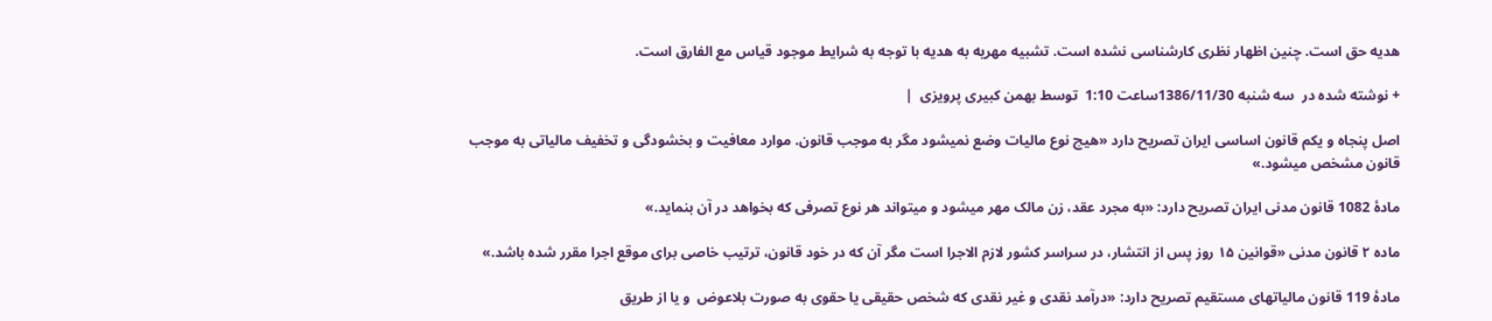هدیه حق است. چنین اظهار نظری کارشناسی نشده است. تشبیه مهریه به هدیه با توجه به شرایط موجود قیاس مع الفارق است.

+ نوشته شده در  سه شنبه 1386/11/30ساعت 1:10  توسط بهمن کبیری پرویزی  |

اصل پنجاه و یکم قانون اساسی ایران تصریح دارد «هیچ نوع مالیات وضع نمیشود مگر به موجب قانون. موارد معافیت و بخشودگی و تخفیف مالیاتی به موجب قانون مشخص میشود.»

مادۀ 1082 قانون مدنی ایران تصریح دارد: «به مجرد عقد، زن مالک مهر میشود و میتواند هر نوع تصرفی که بخواهد در آن بنماید.»

ماده ۲ قانون مدنی «قوانین ۱۵ روز پس از انتشار، در سراسر کشور لازم الاجرا است مگر آن که در خود قانون، ترتیب خاصی برای موقع اجرا مقرر شده باشد.»

مادۀ 119 قانون مالیاتهای مستقیم تصریح دارد: «درآمد نقدی و غیر نقدی که شخص حقیقی یا حقوی به صورت بلاعوض  و یا از طریق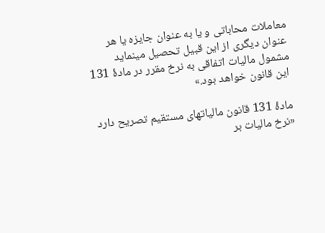معاملات محاباتی و یا به عنوان جایزه یا هر عنوان دیگری از این قبیل تحصیل مینماید مشمول مالیات اتفاقی به نرخ مقرر در مادۀ 131 این قانون خواهد بود.»

مادۀ 131 قانون مالیاتهای مستقیم تصریح دارد «نرخ مالیات بر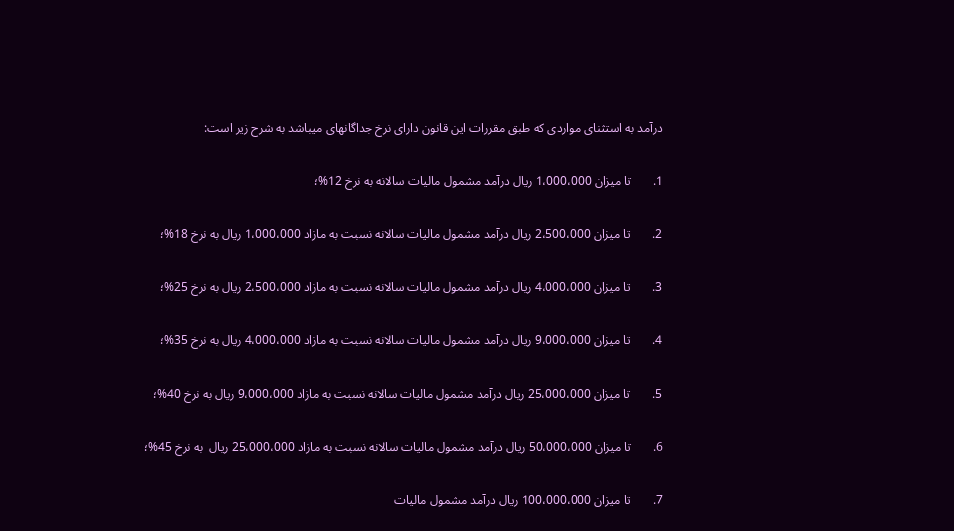درآمد به استثنای مواردی که طبق مقررات این قانون دارای نرخ جداگانهای میباشد به شرح زیر است:

1.       تا میزان 1،000،000 ریال درآمد مشمول مالیات سالانه به نرخ 12%؛

2.       تا میزان 2،500،000 ریال درآمد مشمول مالیات سالانه نسبت به مازاد 1،000،000 ریال به نرخ 18%؛

3.       تا میزان 4،000،000 ریال درآمد مشمول مالیات سالانه نسبت به مازاد 2،500،000 ریال به نرخ 25%؛

4.       تا میزان 9،000،000 ریال درآمد مشمول مالیات سالانه نسبت به مازاد 4،000،000 ریال به نرخ 35%؛

5.       تا میزان 25،000،000 ریال درآمد مشمول مالیات سالانه نسبت به مازاد 9،000،000 ریال به نرخ 40%؛

6.       تا میزان 50،000،000 ریال درآمد مشمول مالیات سالانه نسبت به مازاد 25،000،000 ریال  به نرخ 45%؛

7.       تا میزان 100،000،000 ریال درآمد مشمول مالیات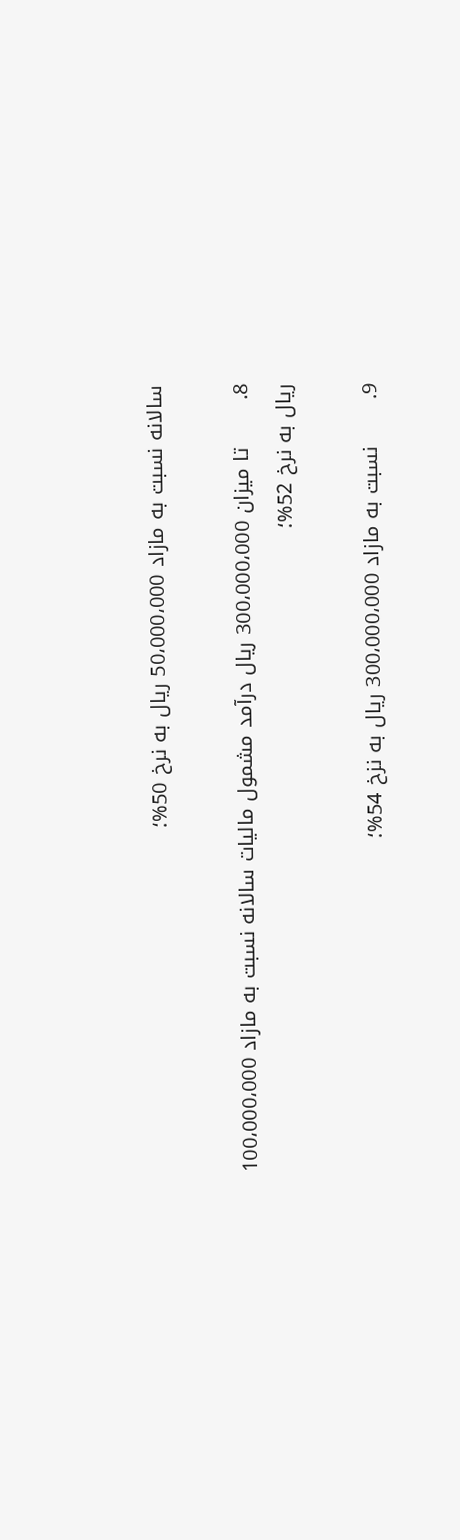سالانه نسبت به مازاد 50،000،000 ریال به نرخ 50%؛

8.       تا میزان 300،000،000 ریال درآمد مشمول مالیات سالانه نسبت به مازاد 100،000،000 ریال به نرخ 52%؛

9.       نسبت به مازاد 300،000،000 ریال به نزخ 54%؛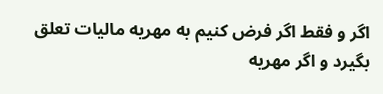اگر و فقط اگر فرض کنیم به مهریه مالیات تعلق بگیرد و اگر مهریه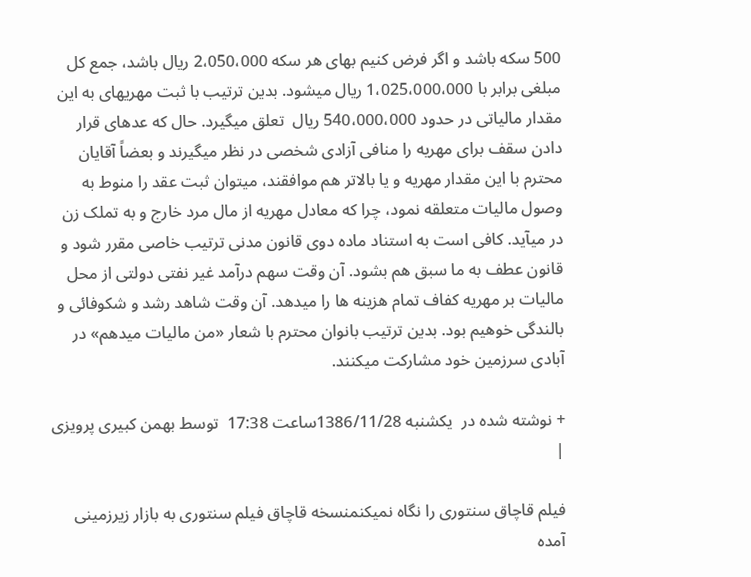500 سکه باشد و اگر فرض کنیم بهای هر سکه 2،050،000 ریال باشد، جمع کل مبلغی برابر با 1،025،000،000 ریال میشود. بدین ترتیب با ثبت مهریهای به این مقدار مالیاتی در حدود 540،000،000 ریال  تعلق میگیرد. حال که عدهای قرار دادن سقف برای مهریه را منافی آزادی شخصی در نظر میگیرند و بعضاً آقایان محترم با این مقدار مهریه و یا بالاتر هم موافقند، میتوان ثبت عقد را منوط به وصول مالیات متعلقه نمود، چرا که معادل مهریه از مال مرد خارج و به تملک زن در میآید. کافی است به استناد ماده دوی قانون مدنی ترتیب خاصی مقرر شود و قانون عطف به ما سبق هم بشود. آن وقت سهم درآمد غیر نفتی دولتی از محل مالیات بر مهریه کفاف تمام هزینه ها را میدهد. آن وقت شاهد رشد و شکوفائی و بالندگی خوهیم بود. بدین ترتیب بانوان محترم با شعار «من مالیات میدهم» در آبادی سرزمین خود مشارکت میکنند.

+ نوشته شده در  یکشنبه 1386/11/28ساعت 17:38  توسط بهمن کبیری پرویزی  |

فیلم قاچاق سنتوری را نگاه نمیکنمنسخه قاچاق فیلم سنتوری به بازار زیرزمینی آمده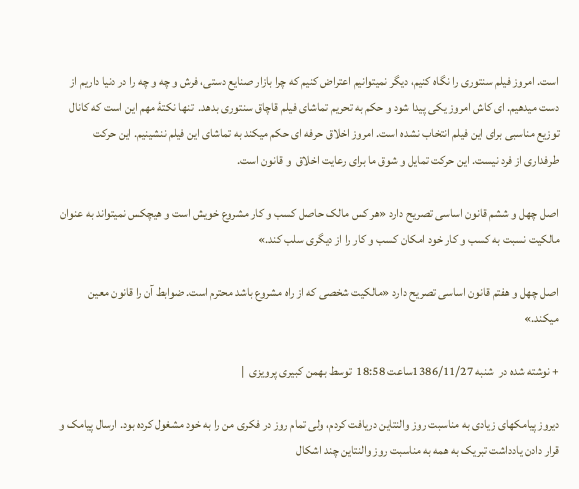است. امروز فیلم سنتوری را نگاه کنیم، دیگر نمیتوانیم اعتراض کنیم که چرا بازار صنایع دستی، فرش و چه و چه را در دنیا داریم از دست میدهیم. ای کاش امروز یکی پیدا شود و حکم به تحریم تماشای فیلم قاچاق سنتوری بدهد.  تنها نکتۀ مهم این است که کانال توزیع مناسبی برای این فیلم انتخاب نشده است. امروز اخلاق حرفه ای حکم میکند به تماشای این فیلم ننشینیم. این حرکت طرفداری از فرد نیست. این حرکت تمایل و شوق ما برای رعایت اخلاق  و قانون است.

اصل چهل و ششم قانون اساسی تصریح دارد «هر کس مالک حاصل کسب و کار مشروع خویش است و هیچکس نمیتواند به عنوان مالکیت نسبت به کسب و کار خود امکان کسب و کار را از دیگری سلب کند.»

اصل چهل و هفتم قانون اساسی تصریح دارد «مالکیت شخصی که از راه مشروع باشد محترم است. ضوابط آن را قانون معین میکند.»

+ نوشته شده در  شنبه 1386/11/27ساعت 18:58  توسط بهمن کبیری پرویزی  |

دیروز پیامکهای زیادی به مناسبت روز والنتاین دریافت کردم، ولی تمام روز در فکری من را به خود مشغول کرده بود. ارسال پیامک و قرار دادن یادداشت تبریک به همه به مناسبت روز والنتاین چند اشکال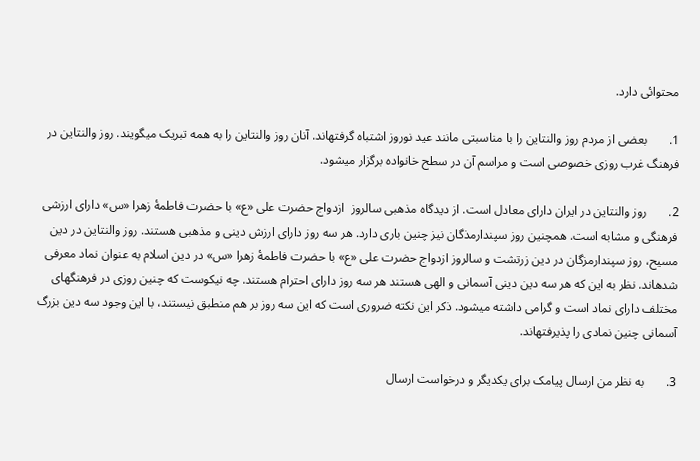محتوائی دارد.

1.       بعضی از مردم روز والنتاین را با مناسبتی مانند عید نوروز اشتباه گرفتهاند. آنان روز والنتاین را به همه تبریک میگویند. روز والنتاین در فرهنگ غرب روزی خصوصی است و مراسم آن در سطح خانواده برگزار میشود.

2.       روز والنتاین در ایران دارای معادل است. از دیدگاه مذهبی سالروز  ازدواج حضرت علی «ع» با حضرت فاطمۀ زهرا «س» دارای ارزشی فرهنگی و مشابه است. همچنین روز سپندارمذگان نیز چنین باری دارد. هر سه روز دارای ارزش دینی و مذهبی هستند. روز والنتاین در دین مسیح، روز سپندارمزگان در دین زرتشت و سالروز ازدواج حضرت علی «ع» با حضرت فاطمۀ زهرا «س» در دین اسلام به عنوان نماد معرفی شدهاند. نظر به این که هر سه دین دینی آسمانی و الهی هستند هر سه روز دارای احترام هستند. چه نیکوست که چنین روزی در فرهنگهای مختلف دارای نماد است و گرامی داشته میشود. ذکر این نکته ضروری است که این سه روز بر هم منطبق نیستند، با این وجود سه دین بزرگ آسمانی چنین نمادی را پذیرفتهاند.

3.       به نظر من ارسال پیامک برای یکدیگر و درخواست ارسال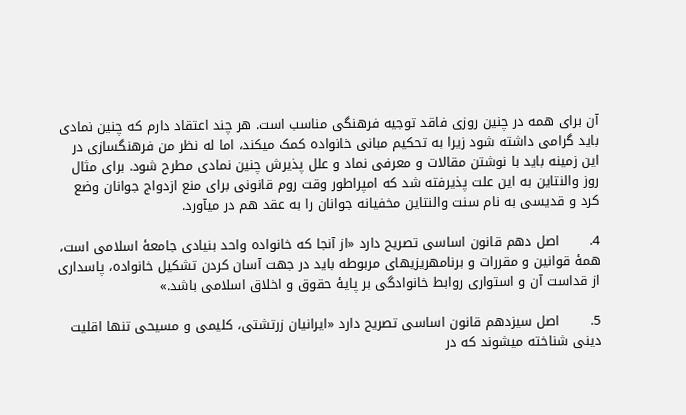آن برای همه در چنین روزی فاقد توجیه فرهنگی مناسب است. هر چند اعتقاد دارم که چنین نمادی باید گرامی داشته شود زیرا به تحکیم مبانی خانواده کمک میکند، اما له نظر من فرهنگسازی در این زمینه باید با نوشتن مقالات و معرفی نماد و علل پذیرش چنین نمادی مطرح شود. برای مثال روز والنتاین به این علت پذیرفته شد که امپراطور وقت روم قانونی برای منع ازدواج جوانان وضع کرد و قدیسی به نام سنت والنتاین مخفیانه جوانان را به عقد هم در میآورد.

4.       اصل دهم قانون اساسی تصریح دارد «از آنجا که خانواده واحد بنیادی جامعۀ اسلامی است، همۀ قوانین و مقررات و برنامهریزیهای مربوطه باید در جهت آسان کردن تشکیل خانواده، پاسداری از قداست آن و استواری روابط خانوادگی بر پایۀ حقوق و اخلاق اسلامی باشد.»

5.       اصل سیزدهم قانون اساسی تصریح دارد «ایرانیان زرتشتی، کلیمی و مسیحی تنها اقلیت دینی شناخته میشوند که در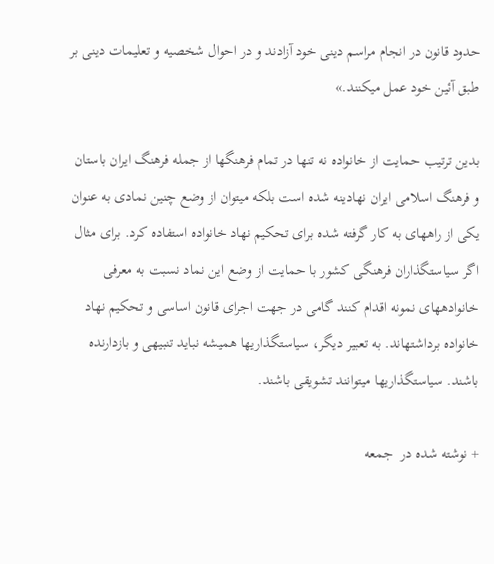حدود قانون در انجام مراسم دینی خود آزادند و در احوال شخصیه و تعلیمات دینی بر طبق آئین خود عمل میکنند.»

بدین ترتیب حمایت از خانواده نه تنها در تمام فرهنگها از جمله فرهنگ ایران باستان و فرهنگ اسلامی ایران نهادینه شده است بلکه میتوان از وضع چنین نمادی به عنوان  یکی از راههای به کار گرفته شده برای تحکیم نهاد خانواده استفاده کرد. برای مثال اگر سیاستگذاران فرهنگی کشور با حمایت از وضع این نماد نسبت به معرفی خانوادههای نمونه اقدام کنند گامی در جهت اجرای قانون اساسی و تحکیم نهاد خانواده برداشتهاند. به تعبیر دیگر، سیاستگذاریها همیشه نباید تنبیهی و بازدارنده باشند. سیاستگذاریها میتوانند تشویقی باشند.

+ نوشته شده در  جمعه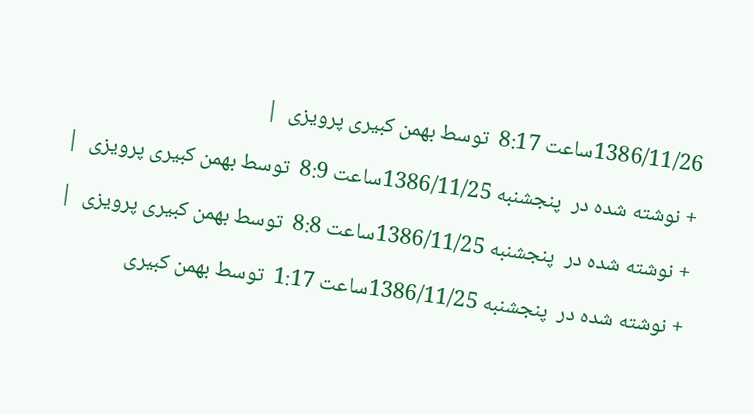1386/11/26ساعت 8:17  توسط بهمن کبیری پرویزی  |

+ نوشته شده در  پنجشنبه 1386/11/25ساعت 8:9  توسط بهمن کبیری پرویزی  |

+ نوشته شده در  پنجشنبه 1386/11/25ساعت 8:8  توسط بهمن کبیری پرویزی  |

+ نوشته شده در  پنجشنبه 1386/11/25ساعت 1:17  توسط بهمن کبیری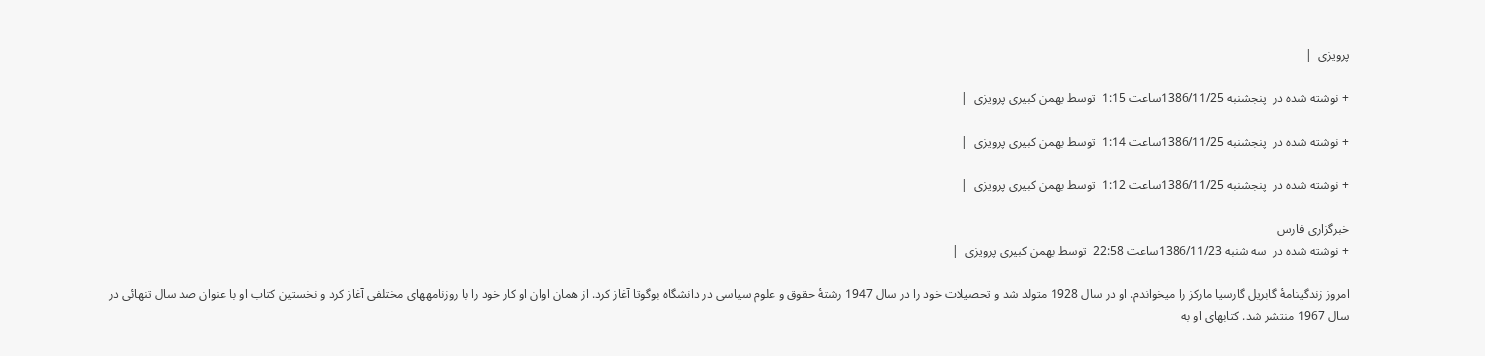پرویزی  |

+ نوشته شده در  پنجشنبه 1386/11/25ساعت 1:15  توسط بهمن کبیری پرویزی  |

+ نوشته شده در  پنجشنبه 1386/11/25ساعت 1:14  توسط بهمن کبیری پرویزی  |

+ نوشته شده در  پنجشنبه 1386/11/25ساعت 1:12  توسط بهمن کبیری پرویزی  |

خبرگزاری فارس
+ نوشته شده در  سه شنبه 1386/11/23ساعت 22:58  توسط بهمن کبیری پرویزی  |

امروز زندگینامۀ گابریل گارسیا مارکز را میخواندم. او در سال 1928 متولد شد و تحصیلات خود را در سال 1947 رشتۀ حقوق و علوم سیاسی در دانشگاه بوگوتا آغاز کرد. از همان اوان او کار خود را با روزنامههای مختلفی آغاز کرد و نخستین کتاب او با عنوان صد سال تنهائی در سال 1967 منتشر شد. کتابهای او به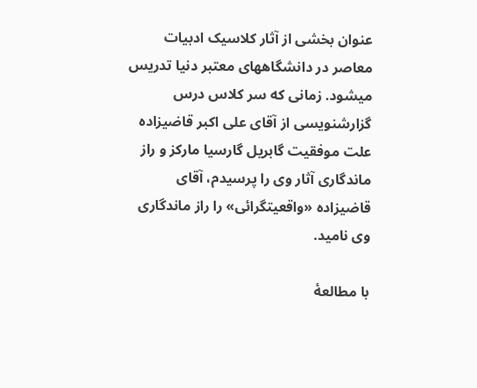عنوان بخشی از آثار کلاسیک ادبیات معاصر در دانشگاههای معتبر دنیا تدریس میشود. زمانی که سر کلاس درس گزارشنویسی از آقای علی اکبر قاضیزاده علت موفقیت گابریل گارسیا مارکز و راز ماندگاری آثار وی را پرسیدم، آقای قاضیزاده «واقعیتگرائی» را راز ماندگاری وی نامید.

با مطالعۀ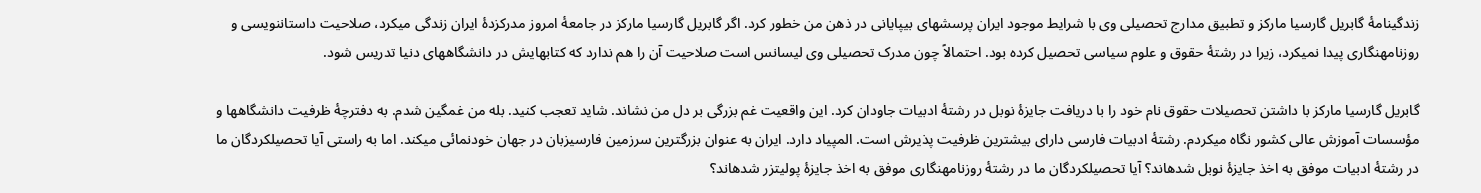زندگینامۀ گابریل گارسیا مارکز و تطبیق مدارج تحصیلی وی با شرایط موجود ایران پرسشهای بیپایانی در ذهن من خطور کرد. اگر گابریل گارسیا مارکز در جامعۀ امروز مدرکزدۀ ایران زندگی میکرد، صلاحیت داستاننویسی و روزنامهنگاری پیدا نمیکرد، زیرا در رشتۀ حقوق و علوم سیاسی تحصیل کرده بود. احتمالاً چون مدرک تحصیلی وی لیسانس است صلاحیت آن را هم ندارد که کتابهایش در دانشگاههای دنیا تدریس شود.

گابریل گارسیا مارکز با داشتن تحصیلات حقوق نام خود را با دریافت جایزۀ نوبل در رشتۀ ادبیات جاودان کرد. این واقعیت غم بزرگی بر دل من نشاند. شاید تعجب کنید. بله من غمگین شدم. به دفترچۀ ظرفیت دانشگاهها و مؤسسات آموزش عالی کشور نگاه میکردم. رشتۀ ادبیات فارسی دارای بیشترین ظرفیت پذیرش است. المپیاد دارد. ایران به عنوان بزرگترین سرزمین فارسیزبان در جهان خودنمائی میکند. اما به راستی آیا تحصیلکردگان ما در رشتۀ ادبیات موفق به اخذ جایزۀ نوبل شدهاند؟ آیا تحصیلکردگان ما در رشتۀ روزنامهنگاری موفق به اخذ جایزۀ پولیتزر شدهاند؟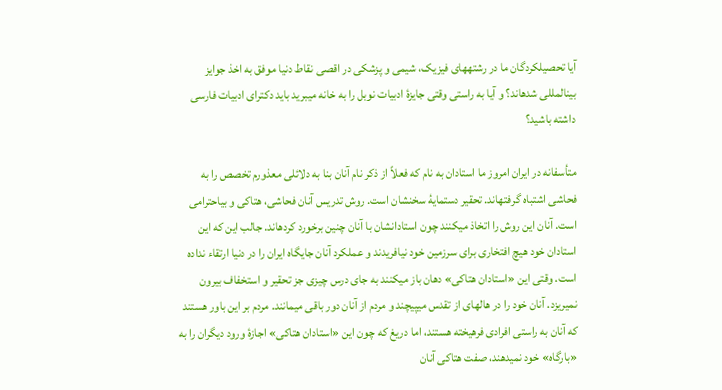آیا تحصیلکردگان ما در رشتههای فیزیک، شیمی و پزشکی در اقصی نقاط دنیا موفق به اخذ جوایز بینالمللی شدهاند؟ و آیا به راستی وقتی جایزۀ ادبیات نوبل را به خانه میبرید باید دکترای ادبیات فارسی داشته باشید؟

متأسفانه در ایران امروز ما استادان به نام که فعلاً از ذکر نام آنان بنا به دلائلی معذورم تخصص را به فحاشی اشتباه گرفتهاند. تحقیر دستمایۀ سخنشان است. روش تدریس آنان فحاشی، هتاکی و بیاحترامی است. آنان این روش را اتخاذ میکنند چون استادانشان با آنان چنین برخورد کردهاند. جالب این که این استادان خود هیچ افتخاری برای سرزمین خود نیافریدند و عملکرد آنان جایگاه ایران را در دنیا ارتقاء نداده است. وقتی این «استادان هتاکی» دهان باز میکنند به جای درس چیزی جز تحقیر و استخفاف بیرون نمیریزد. آنان خود را در هالهای از تقدس میپیچند و مردم از آنان دور باقی میمانند. مردم بر این باور هستند که آنان به راستی افرادی فرهیخته هستند، اما دریغ که چون این «استادان هتاکی» اجازۀ ورود دیگران را به «بارگاه» خود نمیدهند، صفت هتاکی آنان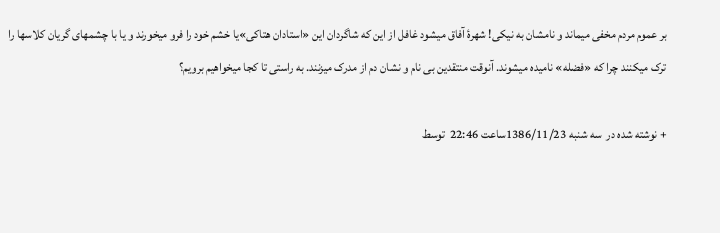بر عموم مردم مخفی میماند و نامشان به نیکی! شهرۀ آفاق میشود غافل از این که شاگردان این «استادان هتاکی»یا خشم خود را فرو میخورند و یا با چشمهای گریان کلاسها را ترک میکنند چرا که «فضله» نامیده میشوند. آنوقت منتقدین بی نام و نشان دم از مدرک میزنند. به راستی تا کجا میخواهیم برویم؟

+ نوشته شده در  سه شنبه 1386/11/23ساعت 22:46  توسط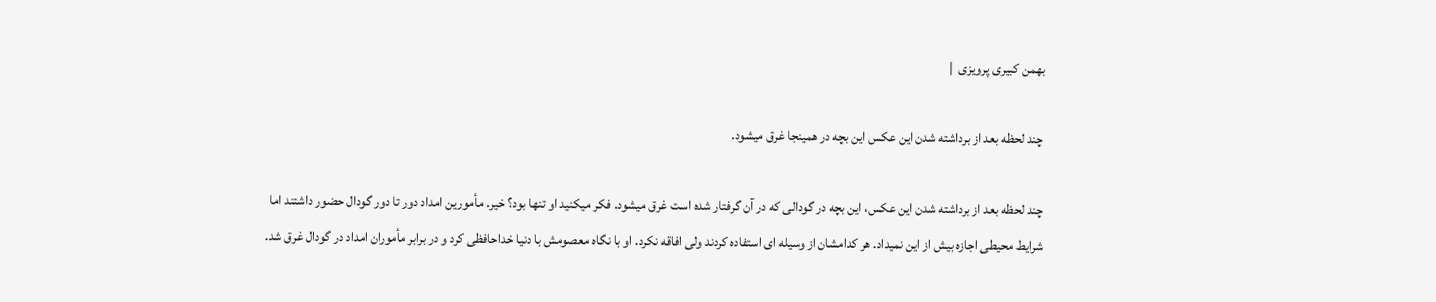بهمن کبیری پرویزی  |

چند لحظه بعد از برداشته شدن این عکس این بچه در همینجا غرق میشود.

چند لحظه بعد از برداشته شدن این عکس، این بچه در گودالی که در آن گرفتار شده است غرق میشود. فکر میکنید او تنها بود؟ خیر. مأمورین امداد دور تا دور گودال حضور داشتند اما شرایط محیطی اجازه بیش از این نمیداد. هر کدامشان از وسیله ای استفاده کردند ولی افاقه نکرد. او با نگاه معصومش با دنیا خداحافظی کرد و در برابر مأموران امداد در گودال غرق شد.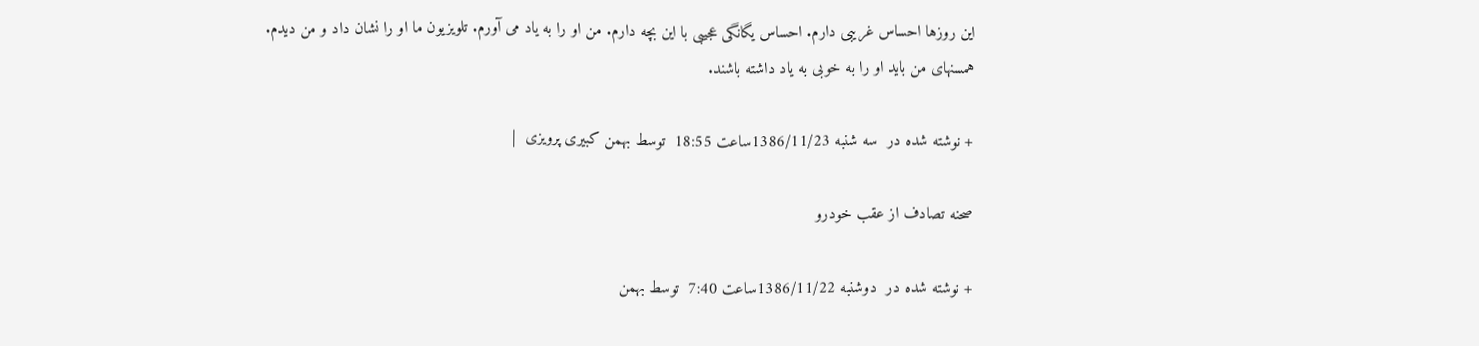این روزها احساس غریبی دارم. احساس یگانگی عجیبی با این بچه دارم. من او را به یاد می آورم. تلویزیون ما او را نشان داد و من دیدم. همسنهای من باید او را به خوبی به یاد داشته باشند.

+ نوشته شده در  سه شنبه 1386/11/23ساعت 18:55  توسط بهمن کبیری پرویزی  |

صحنه تصادف از عقب خودرو

+ نوشته شده در  دوشنبه 1386/11/22ساعت 7:40  توسط بهمن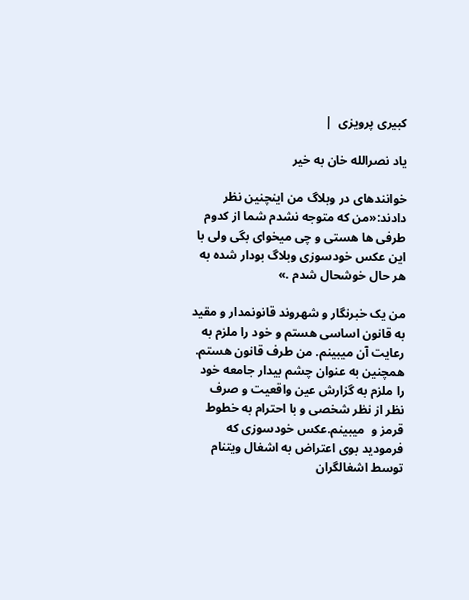کبیری پرویزی  |

یاد نصرالله خان به خیر

خوانندهای در وبلاگ من اینچنین نظر دادند:«من که متوجه نشدم شما از کدوم طرفی ها هستی و چی میخوای بگی ولی با این عکس خودسوزی وبلاگ بودار شده به هر حال خوشحال شدم .»

من یک خبرنگار و شهروند قانونمدار و مقید به قانون اساسی هستم و خود را ملزم به رعایت آن میبینم. من طرف قانون هستم. همچنین به عنوان چشم بیدار جامعه خود را ملزم به گزارش عین واقعیت و صرف نظر از نظر شخصی و با احترام به خطوط قرمز و  میبینم.عکس خودسوزی که فرمودید بوی اعتراض به اشغال ویتنام توسط اشغالگران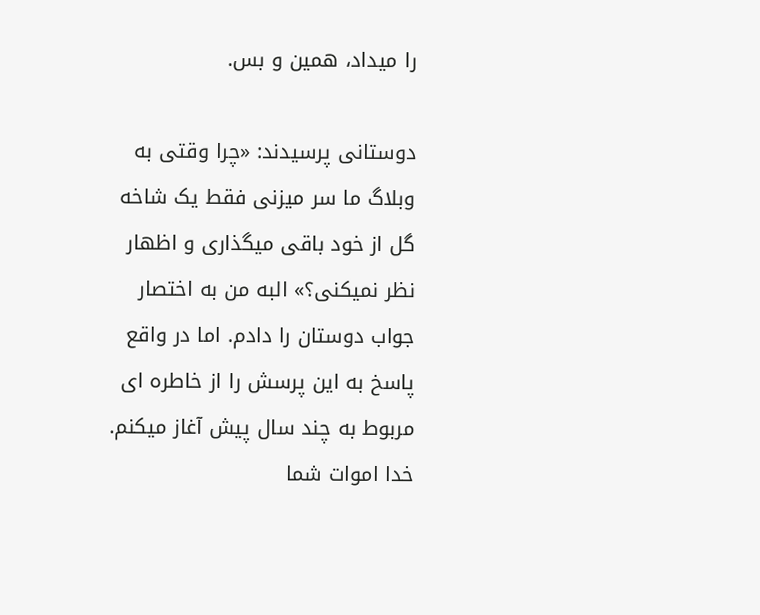را میداد، همین و بس.

دوستانی پرسیدند: «چرا وقتی به وبلاگ ما سر میزنی فقط یک شاخه گل از خود باقی میگذاری و اظهار نظر نمیکنی؟» البه من به اختصار جواب دوستان را دادم. اما در واقع پاسخ به این پرسش را از خاطره ای مربوط به چند سال پیش آغاز میکنم. خدا اموات شما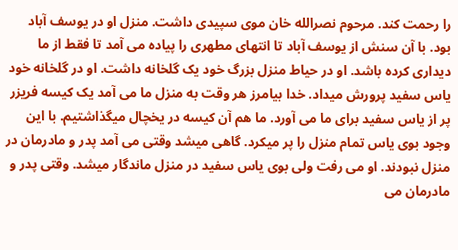را رحمت کند. مرحوم نصرالله خان موی سپیدی داشت. منزل او در یوسف آباد بود. با آن سنش از یوسف آباد تا انتهای مطهری را پیاده می آمد تا فقط از ما دیداری کرده باشد. او در حیاط منزل بزرگ خود یک گلخانه داشت. او در گلخانه خود یاس سفید پرورش میداد. خدا بیامرز هر وقت به منزل ما می آمد یک کیسه فریزر پر از یاس سفید برای ما می آورد. ما هم آن کیسه در یخچال میگذاشتیم. با این وجود بوی یاس تمام منزل را پر میکرد. گاهی میشد وقتی می آمد پدر و مادرمان در منزل نبودند. او می رفت ولی بوی یاس سفید در منزل ماندگار میشد. وقتی پدر و مادرمان می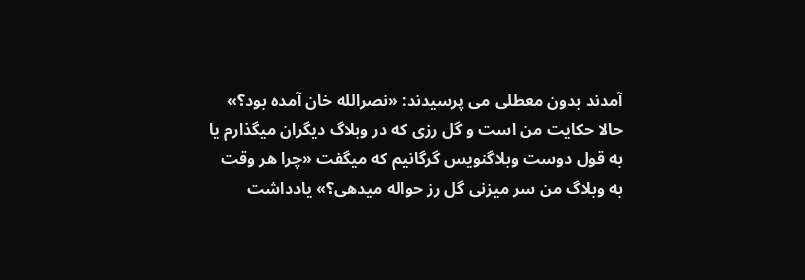آمدند بدون معطلی می پرسیدند: «نصرالله خان آمده بود؟» حالا حکایت من است و گل رزی که در وبلاگ دیگران میگذارم یا به قول دوست وبلاگنویس گرگانیم که میگفت «چرا هر وقت به وبلاگ من سر میزنی گل رز حواله میدهی؟» یادداشت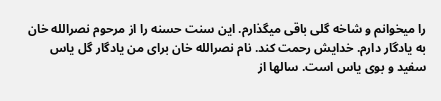را میخوانم و شاخه گلی باقی میگذارم. این سنت حسنه را از مرحوم نصرالله خان به یادگار دارم. خدایش رحمت کند. نام نصرالله خان برای من یادگار گل یاس سفید و بوی یاس است. سالها از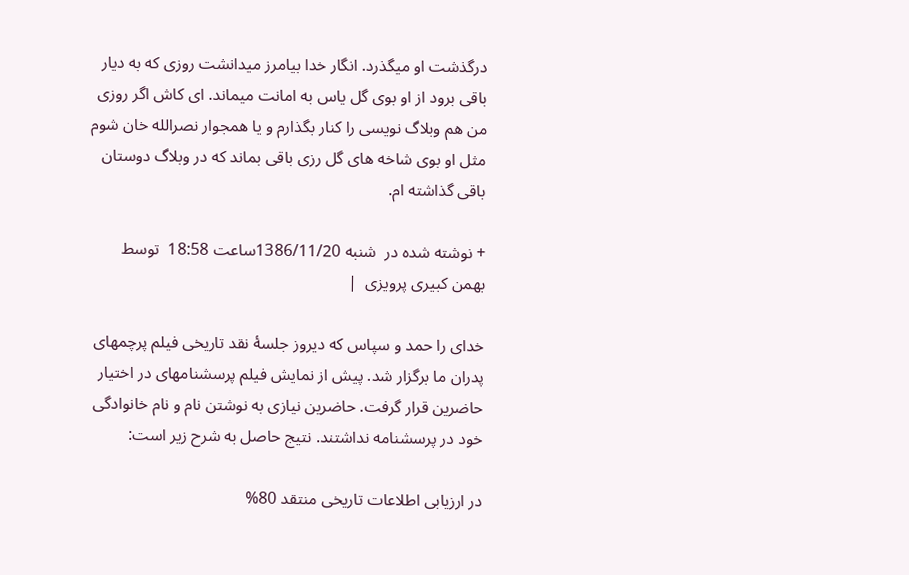درگذشت او میگذرد. انگار خدا بیامرز میدانشت روزی که به دیار باقی برود از او بوی گل یاس به امانت میماند. ای کاش اگر روزی من هم وبلاگ نویسی را کنار بگذارم و یا همجوار نصرالله خان شوم مثل او بوی شاخه های گل رزی باقی بماند که در وبلاگ دوستان باقی گذاشته ام.

+ نوشته شده در  شنبه 1386/11/20ساعت 18:58  توسط بهمن کبیری پرویزی  |

خدای را حمد و سپاس که دیروز جلسۀ نقد تاریخی فیلم پرچمهای پدران ما برگزار شد. پیش از نمایش فیلم پرسشنامهای در اختیار حاضرین قرار گرفت. حاضرین نیازی به نوشتن نام و نام خانوادگی خود در پرسشنامه نداشتند. نتیج حاصل به شرح زیر است:

در ارزیابی اطلاعات تاریخی منتقد 80%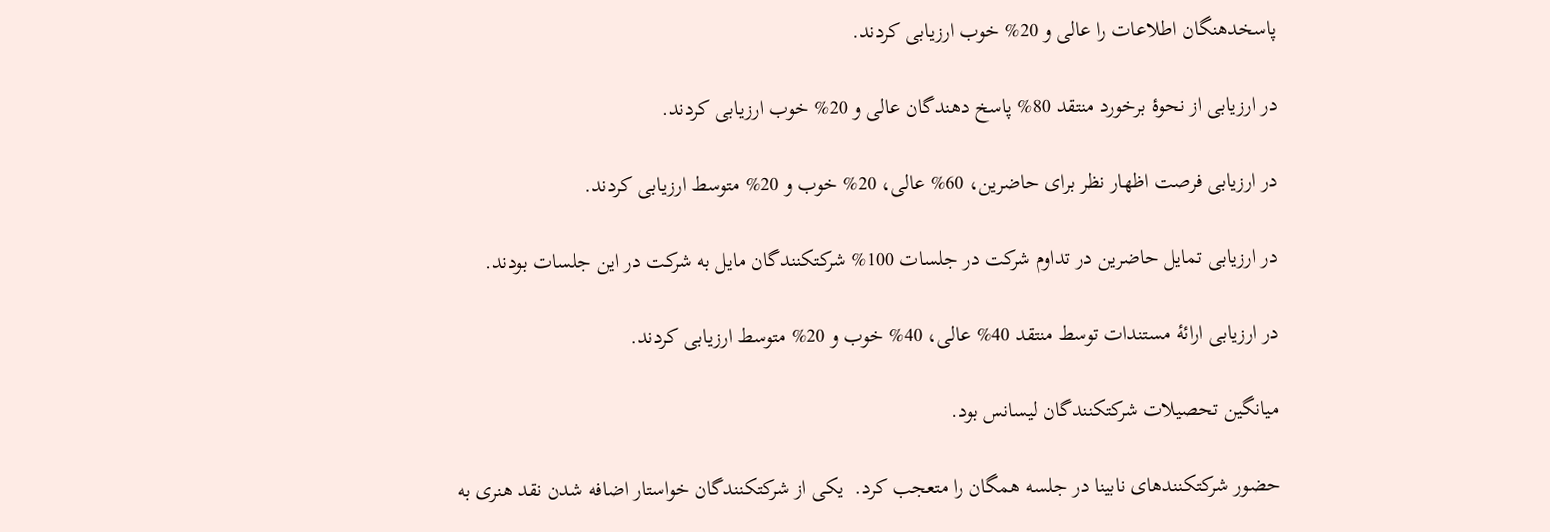پاسخدهنگان اطلاعات را عالی و 20% خوب ارزیابی کردند.

در ارزیابی از نحوۀ برخورد منتقد 80% پاسخ دهندگان عالی و 20% خوب ارزیابی کردند.

در ارزیابی فرصت اظهار نظر برای حاضرین، 60% عالی، 20% خوب و 20% متوسط ارزیابی کردند.

در ارزیابی تمایل حاضرین در تداوم شرکت در جلسات 100% شرکتکنندگان مایل به شرکت در این جلسات بودند.

در ارزیابی ارائۀ مستندات توسط منتقد 40% عالی، 40% خوب و 20% متوسط ارزیابی کردند.

میانگین تحصیلات شرکتکنندگان لیسانس بود.

حضور شرکتکنندهای نابینا در جلسه همگان را متعجب کرد.  یکی از شرکتکنندگان خواستار اضافه شدن نقد هنری به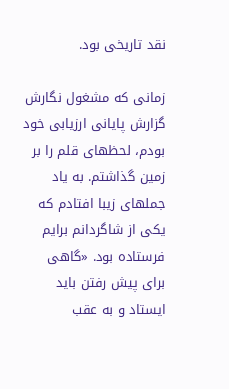نقد تاریخی بود.

زمانی که مشغول نگارش گزارش پایانی ارزیابی خود بودم، لحظهای قلم را بر زمین گذاشتم. به یاد جملهای زیبا افتادم که یکی از شاگردانم برایم فرستاده بود. «گاهی برای پیش رفتن باید ایستاد و به عقب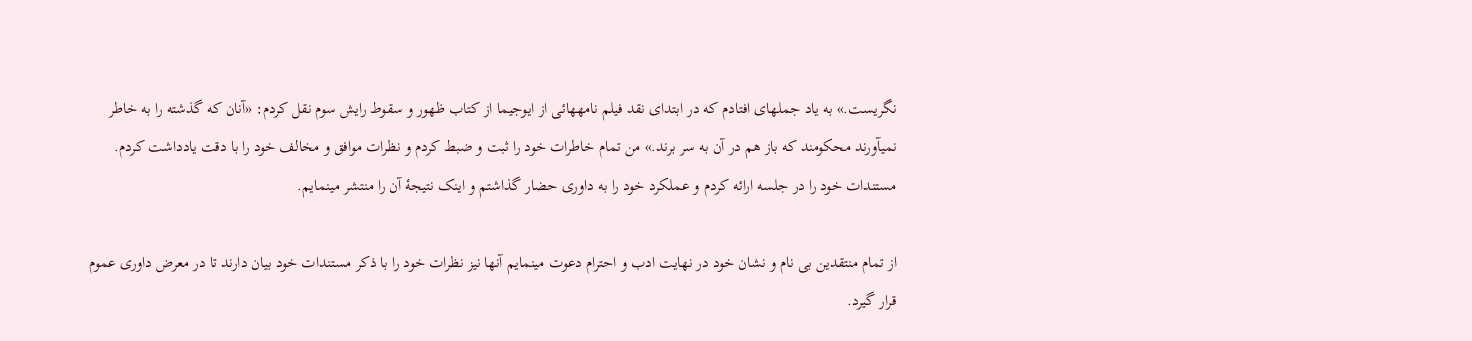نگریست.» به یاد جملهای افتادم که در ابتدای نقد فیلم نامههائی از ایوجیما از کتاب ظهور و سقوط رایش سوم نقل کردم: «آنان که گذشته را به خاطر نمیآورند محکومند که باز هم در آن به سر برند.» من تمام خاطرات خود را ثبت و ضبط کردم و نظرات موافق و مخالف خود را با دقت یادداشت کردم. مستندات خود را در جلسه ارائه کردم و عملکرد خود را به داوری حضار گذاشتم و اینک نتیجۀ آن را منتشر مینمایم.

از تمام منتقدین بی نام و نشان خود در نهایت ادب و احترام دعوت مینمایم آنها نیز نظرات خود را با ذکر مستندات خود بیان دارند تا در معرض داوری عموم قرار گیرد.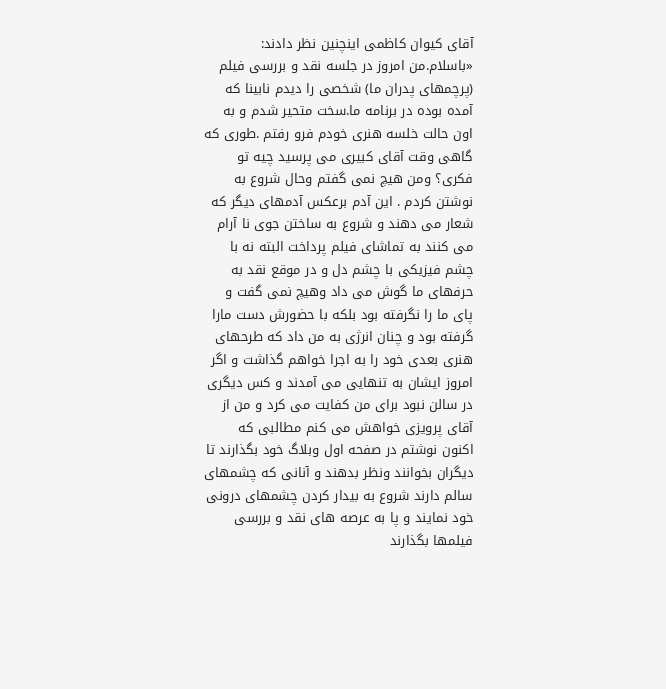آقای کیوان کاظمی اینچنین نظر دادند: «باسلام.من امروز در جلسه نقد و بررسی فیلم (پرچمهای پدران ما) شخصی را دیدم نابینا که آمده بوده در برنامه ما.سخت متحیر شدم و به اون حالت خلسه هنری خودم فرو رفتم .طوری که گاهی وقت آقای کبیری می پرسید چیه تو فکری؟ ومن هیچ نمی گفتم وحال شروع به نوشتن کردم . این آدم برعکس آدمهای دیگر که شعار می دهند و شروع به ساختن جوی نا آرام می کنند به تماشای فیلم پرداخت البته نه با چشم فیزیکی با چشم دل و در موقع نقد به حرفهای ما گوش می داد وهیچ نمی گفت و پای ما را نگرفته بود بلکه با حضورش دست مارا گرفته بود و چنان انرژی به من داد که طرحهای هنری بعدی خود را به اجرا خواهم گذاشت و اگر امروز ایشان به تنهایی می آمدند و کس دیگری در سالن نبود برای من کفایت می کرد و من از آقای پرویزی خواهش می کنم مطالبی که اکنون نوشتم در صفحه اول وبلاگ خود بگذارند تا دیگران بخوانند ونظر بدهند و آنانی که چشمهای سالم دارند شروع به بیدار کردن چشمهای درونی خود نمایند و پا به عرصه های نقد و بررسی فیلمها بگذارند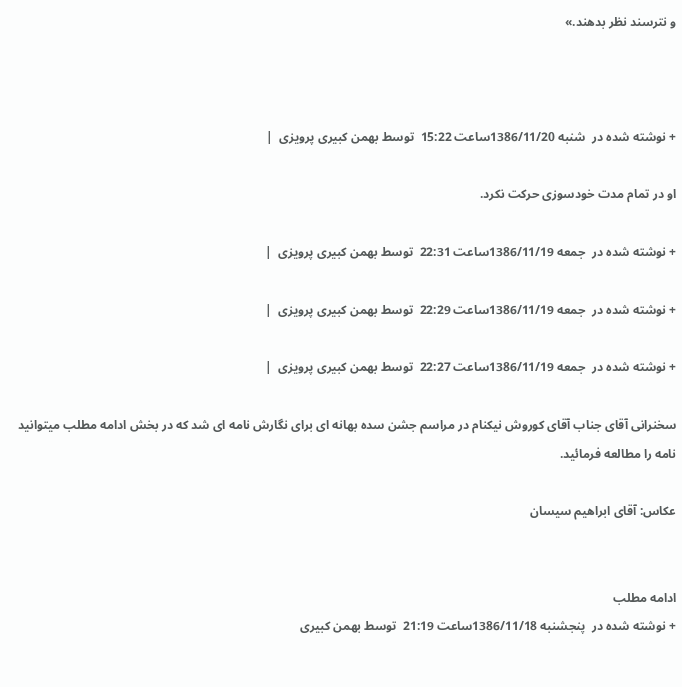و نترسند نظر بدهند.»



+ نوشته شده در  شنبه 1386/11/20ساعت 15:22  توسط بهمن کبیری پرویزی  |

او در تمام مدت خودسوزی حرکت نکرد.

+ نوشته شده در  جمعه 1386/11/19ساعت 22:31  توسط بهمن کبیری پرویزی  |

+ نوشته شده در  جمعه 1386/11/19ساعت 22:29  توسط بهمن کبیری پرویزی  |

+ نوشته شده در  جمعه 1386/11/19ساعت 22:27  توسط بهمن کبیری پرویزی  |

سخنرانی آقای جناب آقای کوروش نیکنام در مراسم جشن سده بهانه ای برای نگارش نامه ای شد که در بخش ادامه مطلب میتوانید نامه را مطالعه فرمائید.

عکاس: آقای ابراهیم سیسان


ادامه مطلب
+ نوشته شده در  پنجشنبه 1386/11/18ساعت 21:19  توسط بهمن کبیری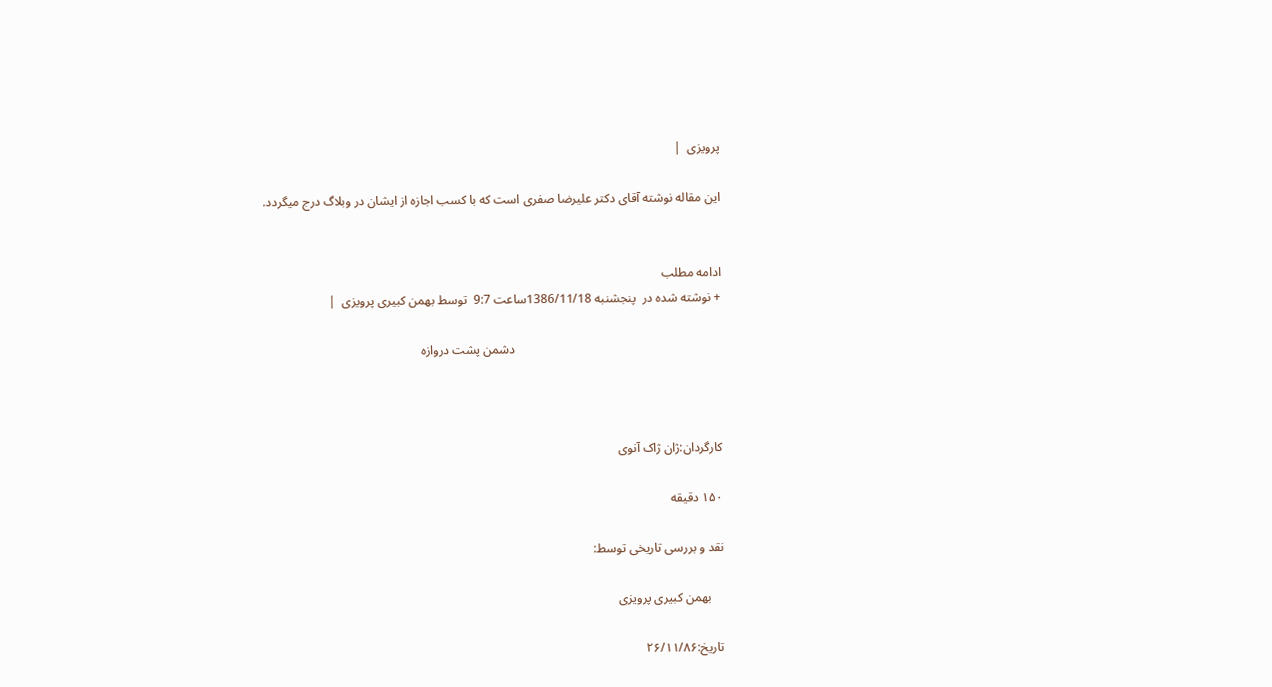پرویزی  |

این مقاله نوشته آقای دکتر علیرضا صفری است که با کسب اجازه از ایشان در وبلاگ درج میگردد.


ادامه مطلب
+ نوشته شده در  پنجشنبه 1386/11/18ساعت 9:7  توسط بهمن کبیری پرویزی  |

                                                                  دشمن پشت دروازه



کارگردان:ژان ژاک آنوی

۱۵۰ دقیقه

نقد و بررسی تاریخی توسط:

    بهمن کبیری پرویزی

تاریخ:۲۶/۱۱/۸۶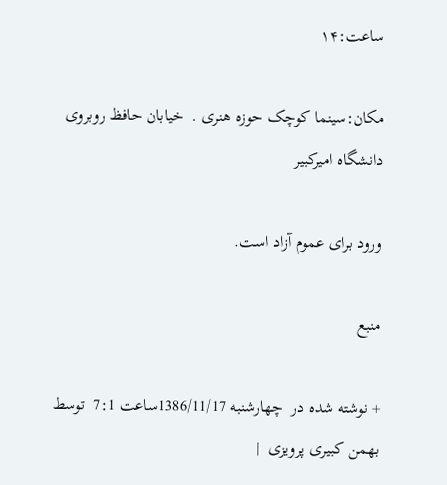ساعت:۱۴

مکان:سینما کوچک حوزه هنری .  خیابان حافظ روبروی دانشگاه امیرکبیر

ورود برای عموم آزاد است.

منبع

+ نوشته شده در  چهارشنبه 1386/11/17ساعت 7:1  توسط بهمن کبیری پرویزی  |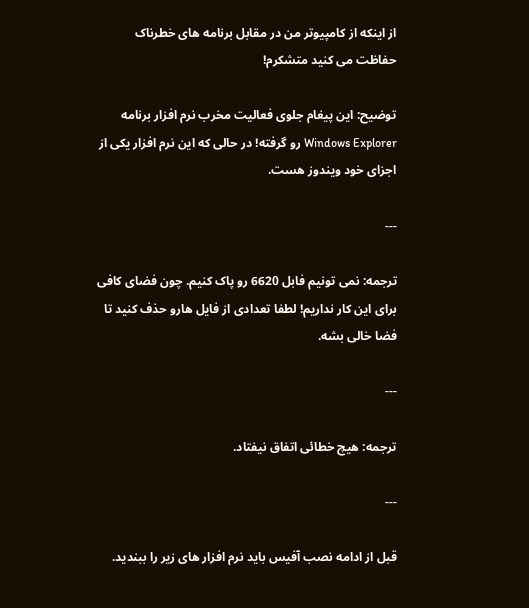از اینکه از کامپیوتر من در مقابل برنامه های خطرناک حفاظت می کنید متشکرم!

توضیح: این پیغام جلوی فعالیت مخرب نرم افزار برنامه Windows Explorer رو گرفته! در حالی که این نرم افزار یکی از اجزای خود ویندوز هست.

---

ترجمه: نمی تونیم فابل 6620 رو پاک کنیم. چون فضای کافی برای این کار نداریم! لطفا تعدادی از فایل هارو حذف کنید تا فضا خالی بشه.

---

ترجمه: هیچ خطائی اتفاق نیفتاد.

---

قبل از ادامه نصب آفیس باید نرم افزار های زیر را ببندید.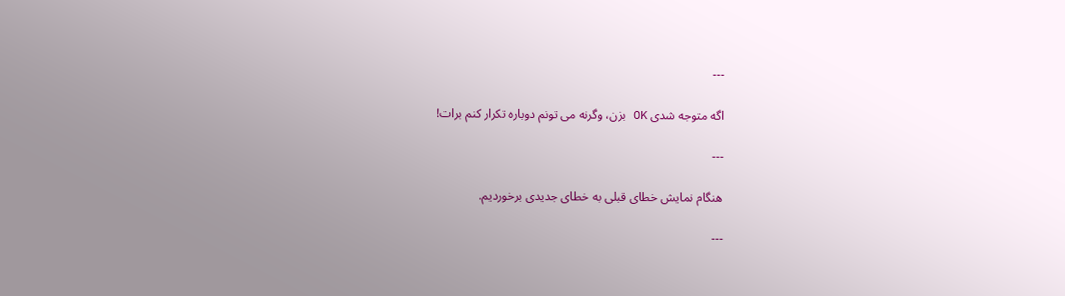---

اگه متوجه شدی OK بزن، وگرنه می تونم دوباره تکرار کنم برات!

---

هنگام نمایش خطای قبلی به خطای جدیدی برخوردیم.

---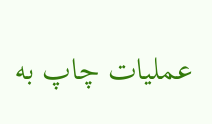عملیات چاپ به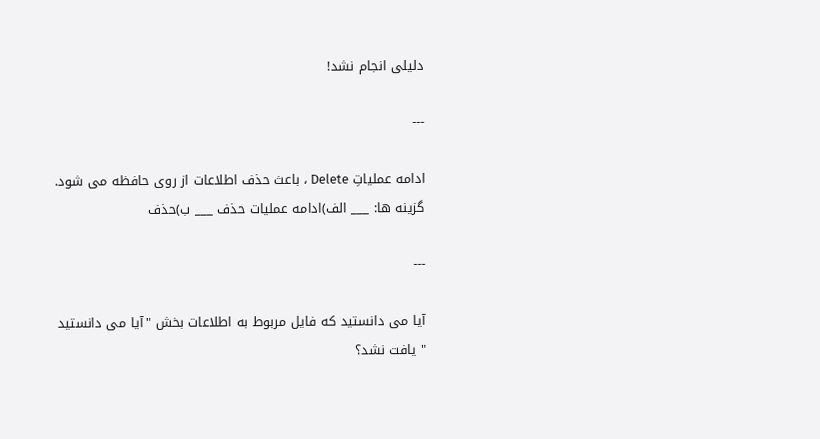دلیلی انجام نشد!

---

ادامه عملیاتِ Delete ، باعث حذف اطلاعات از روی حافظه می شود. گزینه ها: ___ الف)ادامه عملیات حذف ___ ب)حذف

---

آیا می دانستید که فایل مربوط به اطلاعات بخش "آیا می دانستید " یافت نشد؟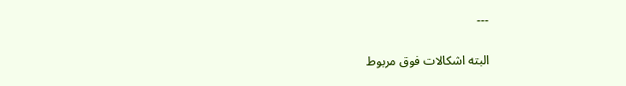---

البته اشکالات فوق مربوط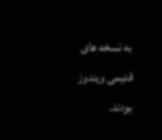به نسخه های قدیمی ویندوز بودند.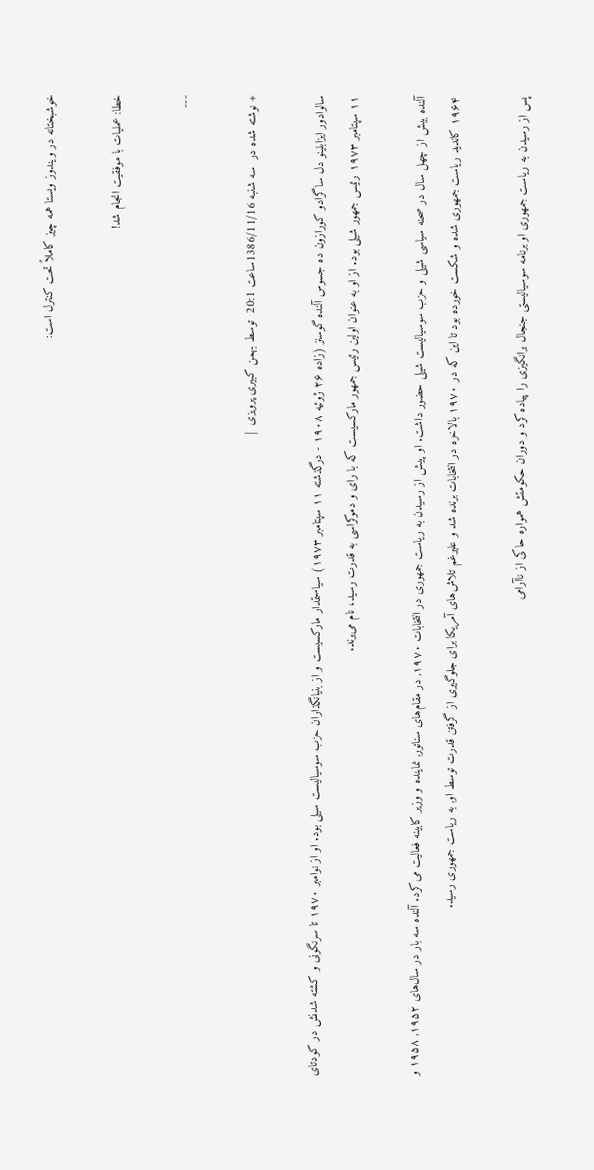خوشبختانه در ویندوز ویستا همه چیز کاملاً تحت کنترل است:

خطا: عملیات با موفقیت انجام شد!

---

+ نوشته شده در  سه شنبه 1386/11/16ساعت 20:1  توسط بهمن کبیری پرویزی  |

سالوادور ایزابلینو دل ساگرادو کورازون ده جسوس آلنده گوسنز (زاده ۲۶ ژوئیه ۱۹۰۸ - درگذشته ۱۱ سپتامبر ۱۹۷۳) سیاستمدار مارکسیست و از بنیانگذاران حزب سوسیالیست سیلی بود. او از نوامبر ۱۹۷۰ تا سرنگونی و کشته شدنش در کودتای ۱۱ سپتامبر ۱۹۷۳ رئیس جمهور شیلی بود. از او به عنوان اولین رئیس جمهور مارکسیست که با رای و دموکراسی به قدرت رسید، نام می‌برند.

آلنده بیش از چهل سال در صحنه سیاسی شیلی و حزب سوسیالیست شیلی حضور داشت. او پیش از رسیدن به ریاست جمهوری در انتخابات ۱۹۷۰, در مقام‌های سناتور, نماینده و وزیر کابینه فعالیت می‌کرد. آلنده سه بار در سال‌های ۱۹۵۲, ۱۹۵۸ و ۱۹۶۴ کاندید ریاست جمهوری شده و شکست خورده بود تا این که در ۱۹۷۰ بالاخره در انتخابات برنده شد و علیرغم تلاش‌های آمریکا برای جلوگیری از گرفتن قدرت توسط او, به ریاست جمهوری رسید.

پس از رسیدن به ریاست جمهوری او برنامه سوسیالیستی جنجال برانگیزی را پیاده کرد و دوران حکومتش همواره حاکی از ناآرامی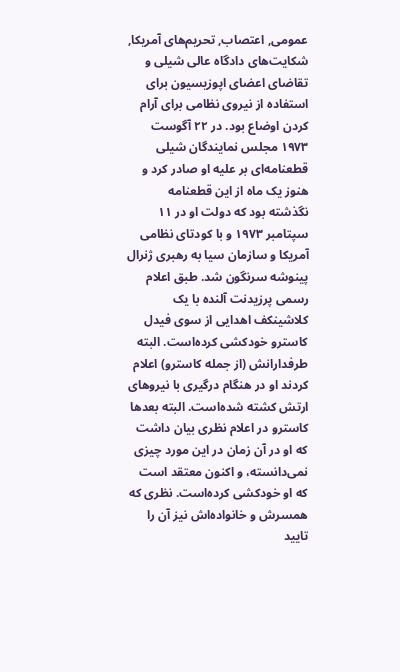عمومی, اعتصاب, تحریم‌های آمریکا, شکایت‌های دادگاه عالی شیلی و تقاضای اعضای اپوزیسیون برای استفاده از نیروی نظامی برای آرام کردن اوضاع بود. در ۲۲ آگوست ۱۹۷۳ مجلس نمایندگان شیلی قطعنامه‌ای بر علیه او صادر کرد و هنوز یک ماه از این قطعنامه نگذشته بود که دولت او در ۱۱ سپتامبر ۱۹۷۳ و با کودتای نظامی آمریکا و سازمان سیا به رهبری ژنرال پینوشه سرنگون شد. طبق اعلام رسمی پرزیدنت آلنده با یک کلاشینکف اهدایی از سوی فیدل کاسترو خودکشی کرده‌است. البته طرفدارانش (از جمله کاسترو) اعلام کردند او در هنگام درگیری با نیروهای ارتش کشته شده‌است. البته بعدها کاسترو در اعلام نظری بیان داشت که او در آن زمان در این مورد چیزی نمی‌دانسته، و اکنون معتقد است که او خودکشی کرده‌است. نظری که همسرش و خانواده‌اش نیز آن را تایید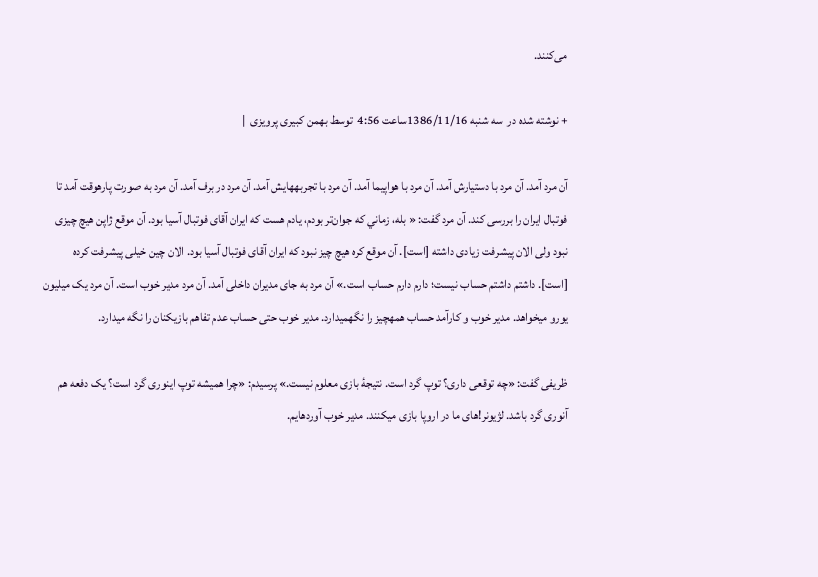می‌کنند.

+ نوشته شده در  سه شنبه 1386/11/16ساعت 4:56  توسط بهمن کبیری پرویزی  |

آن مرد آمد. آن مرد با دستیارش آمد. آن مرد با هواپیما آمد. آن مرد با تجربههایش آمد. آن مرد در برف آمد. آن مرد به صورت پارهوقت آمد تا فوتبال ایران را بررسی کند. آن مرد گفت: « بله، زماني كه جوان‌تر بودم، يادم هست كه ايران آقای فوتبال آسيا بود. آن موقع ژاپن هيچ چيزی نبود ولی الان پيشرفت زيادی داشته [است]. آن موقع كره هيچ چيز نبود كه ايران آقای فوتبال آسيا بود. الان چين خيلی پيشرفت كرده [است]. داشتم داشتم حساب نيست؛ دارم دارم حساب است.» آن مرد به جای مدیران داخلی آمد. آن مرد مدیر خوب است. آن مرد یک میلیون یورو میخواهد. مدیر خوب و کارآمد حساب همهچیز را نگهمیدارد. مدیر خوب حتی حساب عدم تفاهم بازیکنان را نگه میدارد.

ظریفی گفت: «چه توقعی داری؟ توپ گرد است. نتیجۀ بازی معلوم نیست.» پرسیدم: «چرا همیشه توپ اینوری گرد است؟ یک دفعه هم آنوری گرد باشد. لژیونر!های ما در اروپا بازی میکنند. مدیر خوب آوردهایم.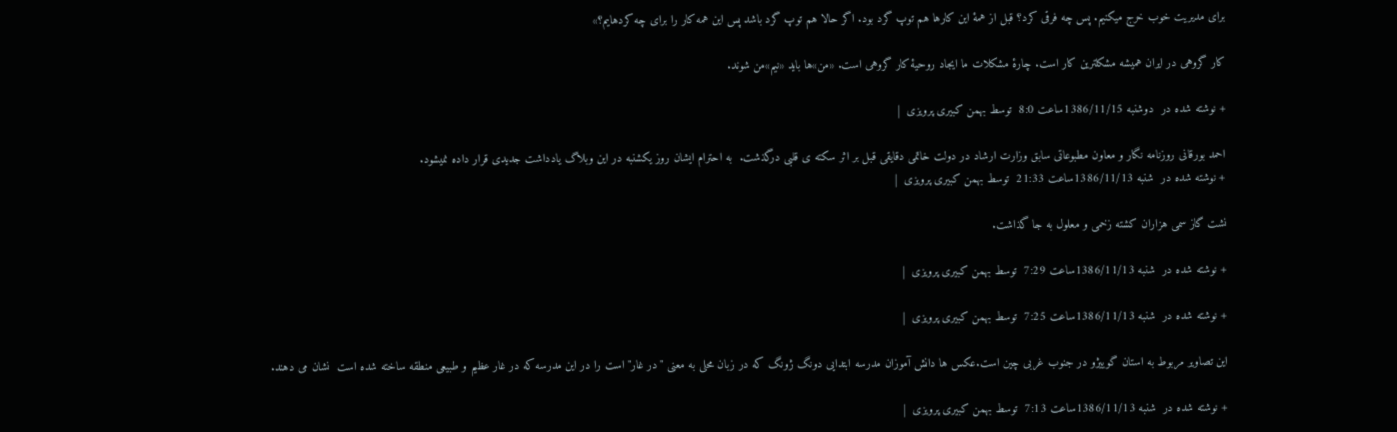برای مدیریت خوب خرج میکنیم. پس چه فرقی کرد؟ قبل از همۀ این کارها هم توپ گرد بود. اگر حالا هم توپ گرد باشد پس این همه کار را برای چه کردهایم؟»

کار گروهی در ایران همیشه مشکلترین کار است. چارۀ مشکلات ما ایجاد روحیۀ کار گروهی است. «من»ها باید «نیم»من شوند.

+ نوشته شده در  دوشنبه 1386/11/15ساعت 8:0  توسط بهمن کبیری پرویزی  |

احمد بورقانی روزنامه نگار و معاون مطبوعاتی سابق وزارت ارشاد در دولت خاتمی دقایقی قبل بر اثر سکته ی قلبی درگذشت.  به احترام ایشان روز یکشنبه در این وبلاگ یادداشت جدیدی قرار داده نمیشود.
+ نوشته شده در  شنبه 1386/11/13ساعت 21:33  توسط بهمن کبیری پرویزی  |

نشت گاز سمی هزاران کشته زخمی و معلول به جا گذاشت.

+ نوشته شده در  شنبه 1386/11/13ساعت 7:29  توسط بهمن کبیری پرویزی  |

+ نوشته شده در  شنبه 1386/11/13ساعت 7:25  توسط بهمن کبیری پرویزی  |

این تصاویر مربوط به استان گوییژو در جنوب غربی چین است.عکس ها دانش آموزان مدرسه ابتدایی دونگ ژونگ که در زبان محلی به معنی "در غار" است را در این مدرسه که در غار عظیم و طبیعی منطقه ساخته شده است  نشان می دهند.

+ نوشته شده در  شنبه 1386/11/13ساعت 7:13  توسط بهمن کبیری پرویزی  |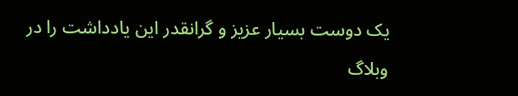یک دوست بسیار عزیز و گرانقدر این یادداشت را در وبلاگ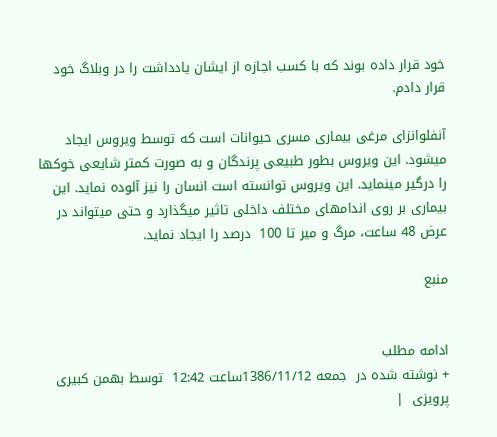خود قرار داده بوند که با کسب اجازه از ایشان یادداشت را در وبلاگ خود قرار دادم.

آنفلوانزای مرغی بیماری مسری حیوانات است که توسط ویروس ایجاد میشود. این ویروس بطور طبیعی پرندگان و به صورت کمتر شایعی خوکها را درگیر مینماید. این ویروس توانسته است انسان را نیز آلوده نماید. این بیماری بر روی اندامهای مختلف داخلی تاثیر میگذارد و حتی میتواند در عرض 48 ساعت، مرگ و میر تا 100  درصد را ایجاد نماید.

منبع


ادامه مطلب
+ نوشته شده در  جمعه 1386/11/12ساعت 12:42  توسط بهمن کبیری پرویزی  |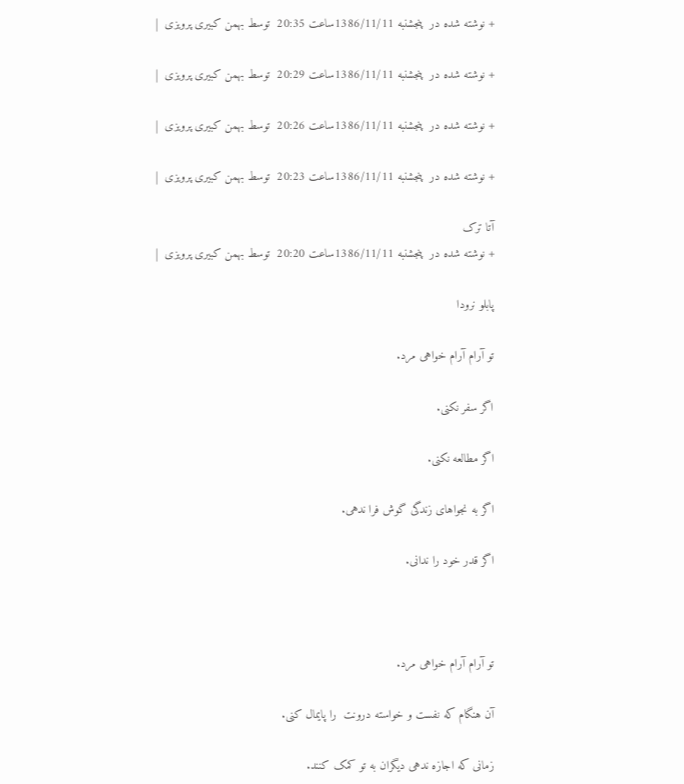+ نوشته شده در  پنجشنبه 1386/11/11ساعت 20:35  توسط بهمن کبیری پرویزی  |

+ نوشته شده در  پنجشنبه 1386/11/11ساعت 20:29  توسط بهمن کبیری پرویزی  |

+ نوشته شده در  پنجشنبه 1386/11/11ساعت 20:26  توسط بهمن کبیری پرویزی  |

+ نوشته شده در  پنجشنبه 1386/11/11ساعت 20:23  توسط بهمن کبیری پرویزی  |

آتا ترک
+ نوشته شده در  پنجشنبه 1386/11/11ساعت 20:20  توسط بهمن کبیری پرویزی  |

پابلو نرودا

تو آرام آرام خواهی مرد.

اگر سفر نکنی.

اگر مطالعه نکنی.

اگر به نجواهای زندگی گوش فرا ندهی.

اگر قدر خود را ندانی.



تو آرام آرام خواهی مرد.

آن هنگام که نفست و خواسته درونت  را پایمال کنی.

زمانی که اجازه ندهی دیگران به تو کمک کنند.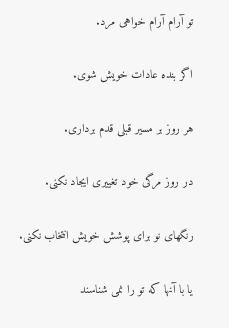تو آرام آرام خواهی مرد.

اگر بنده عادات خویش شوی.

هر روز بر مسیر قبلی قدم برداری.

در روز مرگی خود تغییری ایجاد نکنی.

رنگهای نو برای پوشش خویش انتخاب نکنی.

یا با آنها که تو را نمی شناسند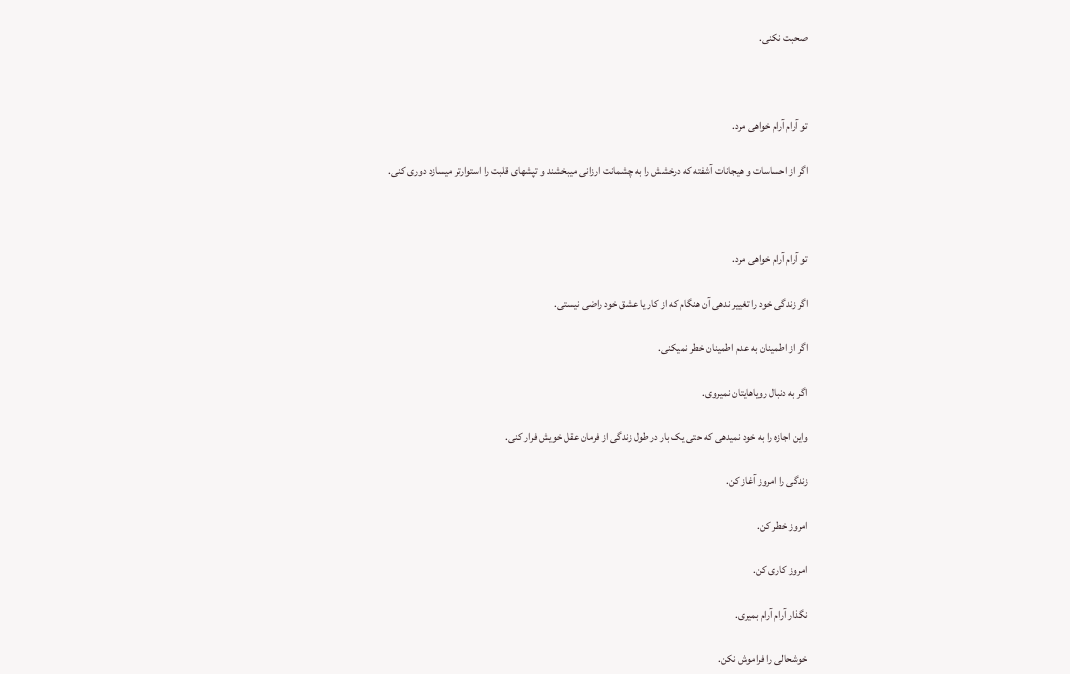صحبت نکنی.



تو آرام آرام خواهی مرد.

اگر از احساسات و هیجانات آشفته که درخشش را به چشمانت ارزانی میبخشند و تپشهای قلبت را استوارتر میسازد دوری کنی.



تو آرام آرام خواهی مرد.

اگر زندگی خود را تغییر ندهی آن هنگام که از کار یا عشق خود راضی نیستی.

اگر از اطمینان به عدم اطمینان خطر نمیکنی.

اگر به دنبال رویاهایتان نمیروی.

واین اجازه را به خود نمیدهی که حتی یک بار در طول زندگی از فرمان عقل خویش فرار کنی.

زندگی را امروز آغاز کن.

امروز خطر کن.

امروز کاری کن.

نگذار آرام آرام بمیری.

خوشحالی را فراموش نکن.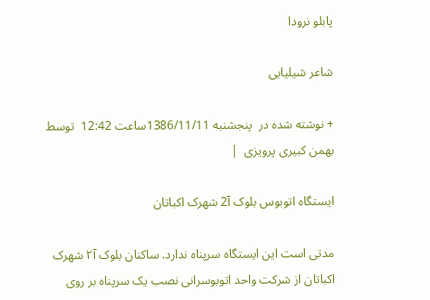پابلو نرودا

شاعر شیلیایی

+ نوشته شده در  پنجشنبه 1386/11/11ساعت 12:42  توسط بهمن کبیری پرویزی  |

ایستگاه اتوبوس بلوک آ2 شهرک اکباتان

مدتی است این ایستگاه سرپناه ندارد. ساکنان بلوک آ۲ شهرک اکباتان از شرکت واحد اتوبوسرانی نصب یک سرپناه بر روی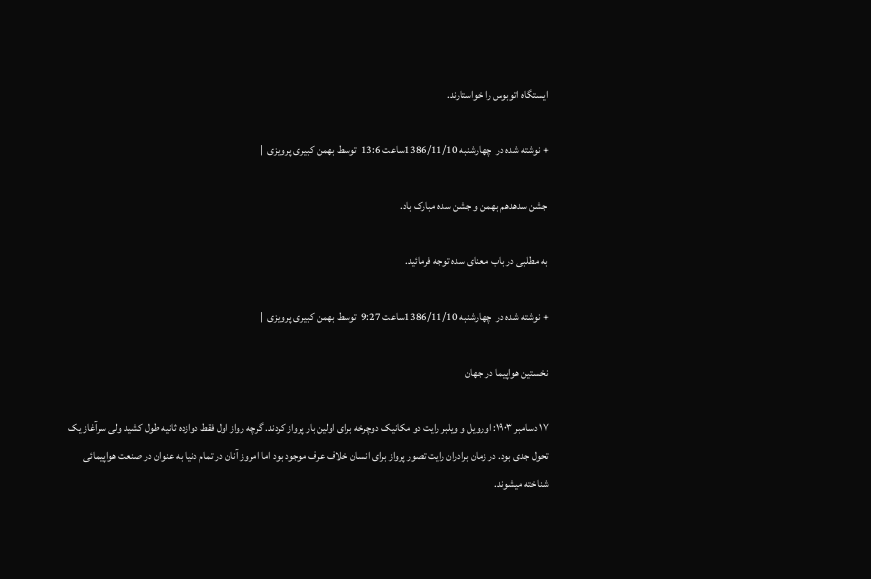ایستگاه اتوبوس را خواستارند.

+ نوشته شده در  چهارشنبه 1386/11/10ساعت 13:6  توسط بهمن کبیری پرویزی  |

جشن سدهدهم بهمن و جشن سده مبارک باد.

به مطلبی در باب معنای سده توجه فرمائید.

+ نوشته شده در  چهارشنبه 1386/11/10ساعت 9:27  توسط بهمن کبیری پرویزی  |

نخستین هواپیما در جهان

۱۷ دسامبر ۱۹۰۳: اورویل و ویلبر رایت دو مکانیک دوچرخه برای اولین بار پرواز کردند. گرچه رواز اول فقط دوازده ثانیه طول کشید ولی سرآغاز یک تحول جدی بود. در زمان برادران رایت تصور پرواز برای انسان خلاف عرف موجود بود اما امروز آنان در تمام دنیا به عنوان در صنعت هواپیمائی شناخته میشوند.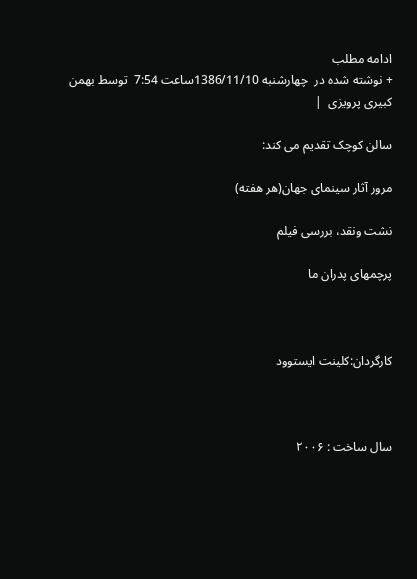ادامه مطلب
+ نوشته شده در  چهارشنبه 1386/11/10ساعت 7:54  توسط بهمن کبیری پرویزی  |

سالن کوچک تقدیم می کند:

مرور آثار سینمای جهان(هر هفته)

نشت ونقد، بررسی فیلم

پرچمهای پدران ما



کارگردان:کلینت ایستوود



سال ساخت : ۲۰۰۶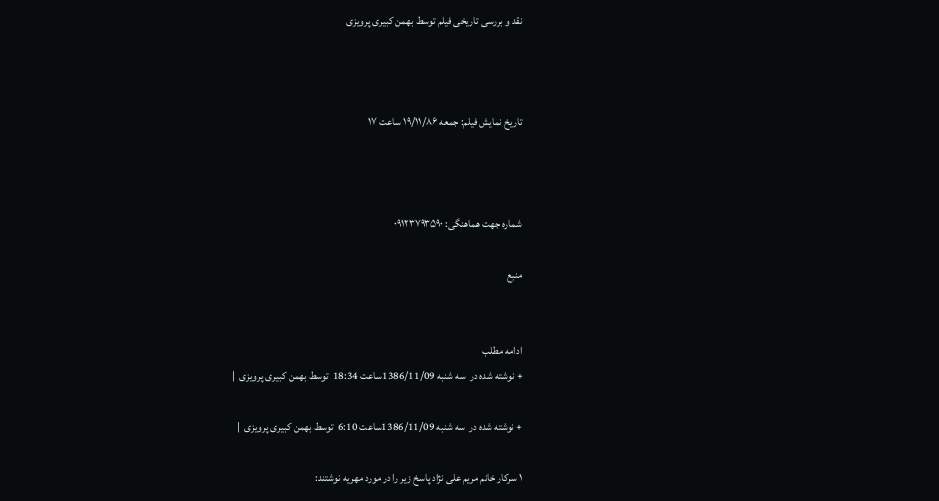نقد و بررسی تاریخی فیلم توسط بهمن کبیری پرویزی



تاریخ نمایش فیلم: جمعه ۱۹/۱۱/۸۶ ساعت ۱۷



شماره جهت هماهنگی: ۰۹۱۲۳۷۹۳۵۹۰

منبع


ادامه مطلب
+ نوشته شده در  سه شنبه 1386/11/09ساعت 18:34  توسط بهمن کبیری پرویزی  |

+ نوشته شده در  سه شنبه 1386/11/09ساعت 6:10  توسط بهمن کبیری پرویزی  |

۱ سرکار خانم مریم علی نژاد پاسخ زیر را در مورد مهریه نوشتند: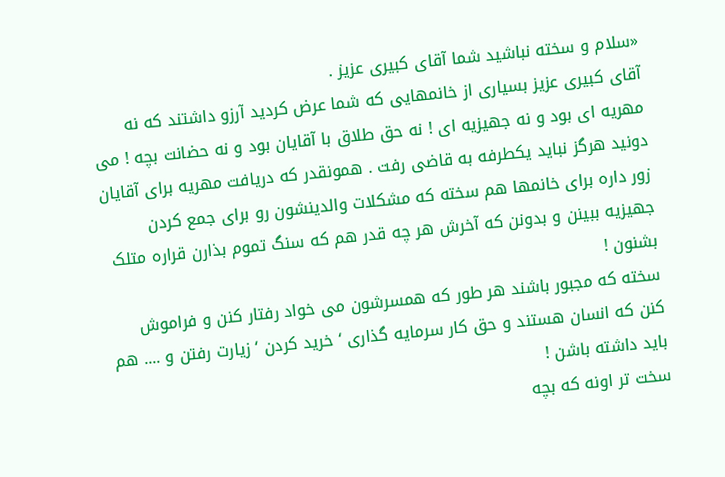«سلام و سخته نباشید شما آقای کبیری عزیز .
آقای کبیری عزیز بسیاری از خانمهایی که شما عرض کردید آرزو داشتند که نه مهریه ای بود و نه جهیزیه ای ! نه حق طلاق با آقایان بود و نه حضانت بچه ! می دونید هرگز نباید یکطرفه به قاضی رفت . همونقدر که دریافت مهریه برای آقایان زور داره برای خانمها هم سخته که مشکلات والدینشون رو برای جمع کردن جهیزیه ببینن و بدونن که آخرش هر چه قدر هم که سنگ تموم بذارن قراره متلک بشنون !
سخته که مجبور باشند هر طور که همسرشون می خواد رفتار کنن و فراموش کنن که انسان هستند و حق کار سرمایه گذاری ‘ خرید کردن ‘ زیارت رفتن و .... هم باید داشته باشن !
سخت تر اونه که بچه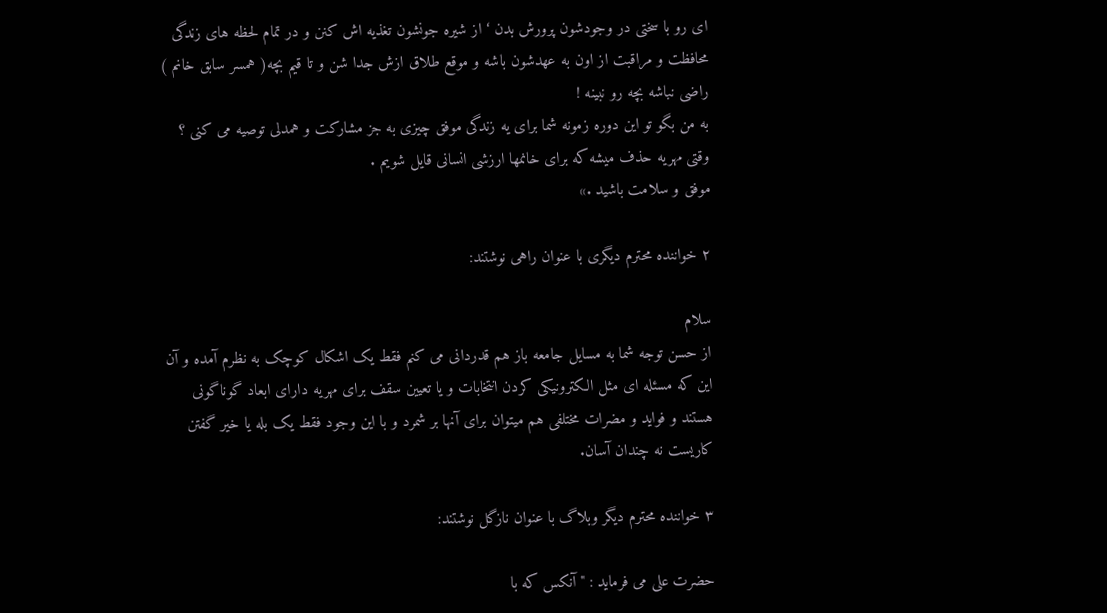ای رو با سختی در وجودشون پرورش بدن ‘ از شیره جونشون تغذیه اش کنن و در تمام لحظه های زندگی محافظت و مراقبت از اون به عهدشون باشه و موقع طلاق ازش جدا شن و تا قیم بچه( همسر سابق خانم ) راضی نباشه بچه رو نبینه !
به من بگو تو این دوره زمونه شما برای یه زندگی موفق چیزی به جز مشارکت و همدلی توصیه می کنی ؟ وقتی مهریه حذف میشه که برای خانمها ارزشی انسانی قایل شویم .
موفق و سلامت باشید .»

۲ خواننده محترم دیگری با عنوان راهی نوشتند:

سلام
از حسن توجه شما به مسایل جامعه باز هم قدردانی می کنم فقط یک اشکال کوچک به نظرم آمده و آن این که مسئله ای مثل الکترونیکی کردن انتخابات و یا تعیین سقف برای مهریه دارای ابعاد گوناگونی هستند و فواید و مضرات مختلفی هم میتوان برای آنها بر شمرد و با این وجود فقط یک بله یا خیر گفتن کاریست نه چندان آسان.

۳ خواننده محترم دیگر وبلاگ با عنوان نازگل نوشتند:

حضرت علی می فرماید : " آنکس که با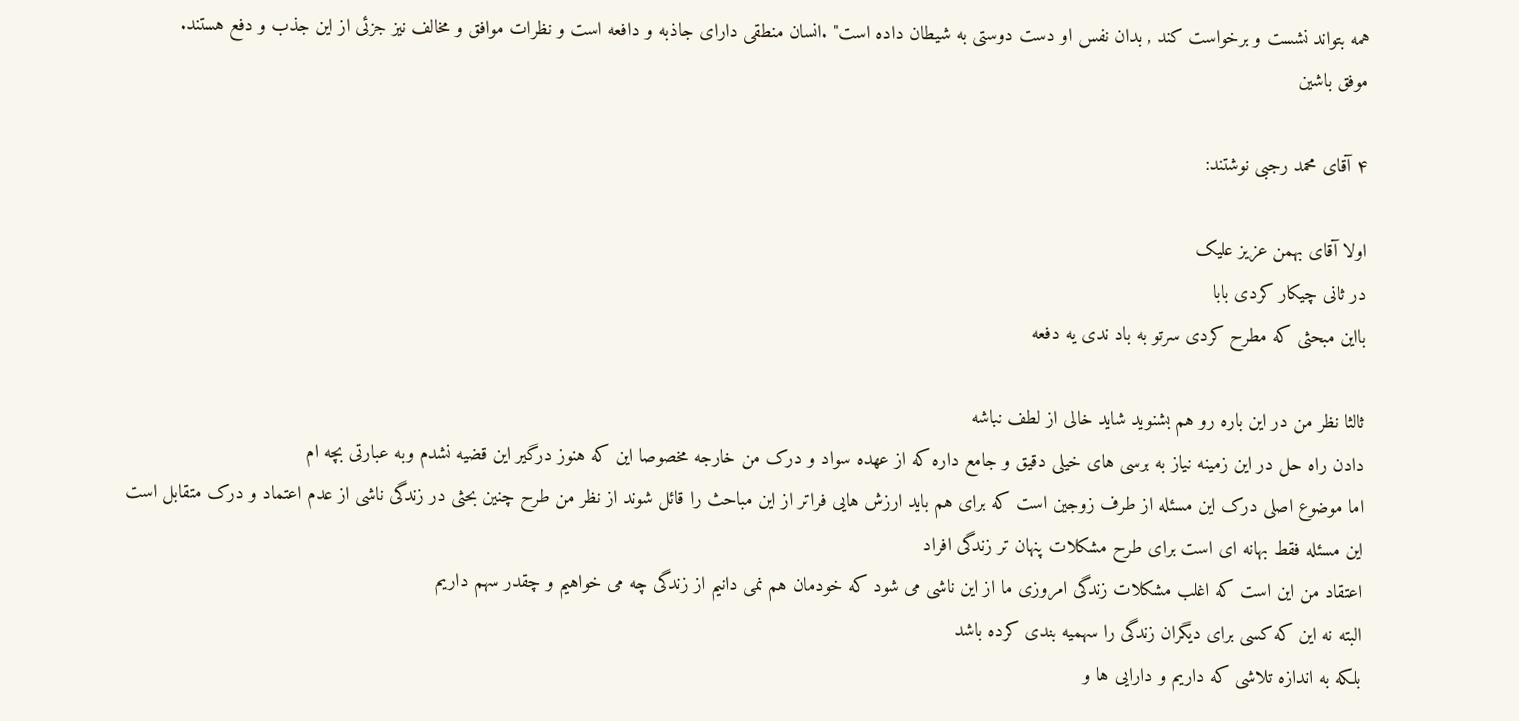همه بتواند نشست و برخواست کند , بدان نفس او دست دوستی به شیطان داده است" .انسان منطقی دارای جاذبه و دافعه است و نظرات موافق و مخالف نیز جزئی از این جذب و دفع هستند.
موفق باشین

۴ آقای محمد رجبی نوشتند:

اولا آقای بهمن عزیز علیک
در ثانی چیکار کردی بابا
بااین مبحثی که مطرح کردی سرتو به باد ندی یه دفعه

ثالثا نظر من در این باره رو هم بشنوید شاید خالی از لطف نباشه
دادن راه حل در این زمینه نیاز به برسی های خیلی دقیق و جامع داره که از عهده سواد و درک من خارجه مخصوصا این که هنوز درگیر این قضیه نشدم وبه عبارتی بچه ام
اما موضوع اصلی درک این مسئله از طرف زوجین است که برای هم باید ارزش هایی فراتر از این مباحث را قائل شوند از نظر من طرح چنین بحثی در زندگی ناشی از عدم اعتماد و درک متقابل است
این مسئله فقط بهانه ای است برای طرح مشکلات پنهان تر زندگی افراد
اعتقاد من این است که اغلب مشکلات زندگی امروزی ما از این ناشی می شود که خودمان هم نمی دانیم از زندگی چه می خواهیم و چقدر سهم داریم
البته نه این که کسی برای دیگران زندگی را سهمیه بندی کرده باشد
بلکه به اندازه تلاشی که داریم و دارایی ها و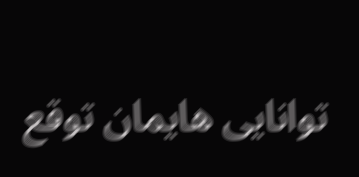توانایی هایمان توقع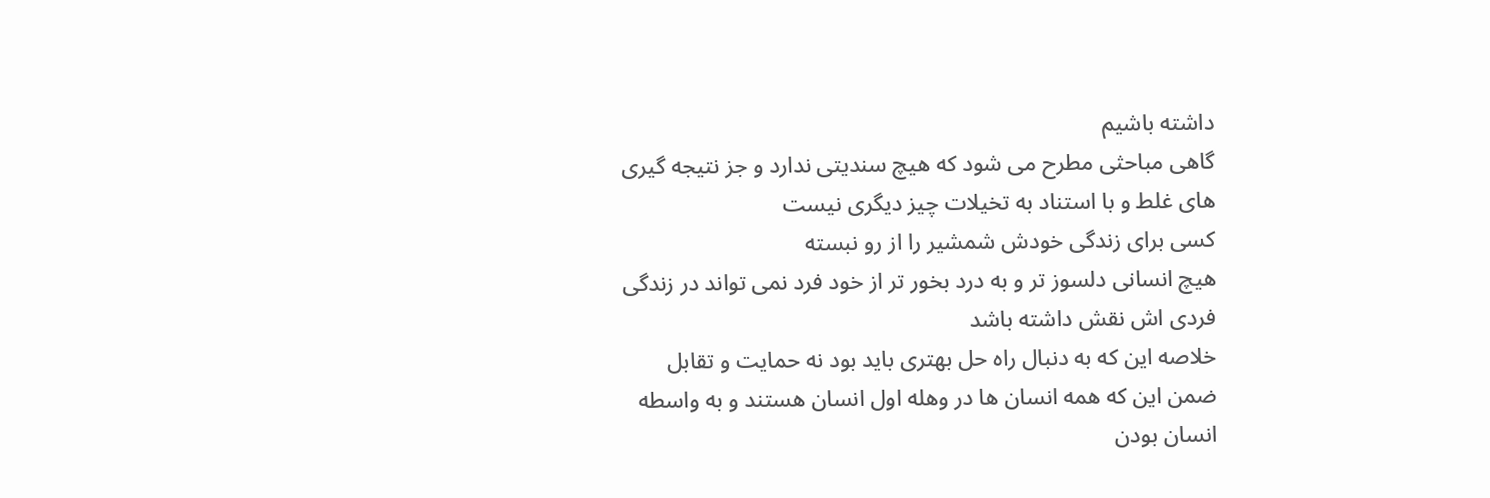داشته باشیم
گاهی مباحثی مطرح می شود که هیچ سندیتی ندارد و جز نتیجه گیری های غلط و با استناد به تخیلات چیز دیگری نیست
کسی برای زندگی خودش شمشیر را از رو نبسته
هیچ انسانی دلسوز تر و به درد بخور تر از خود فرد نمی تواند در زندگی فردی اش نقش داشته باشد
خلاصه این که به دنبال راه حل بهتری باید بود نه حمایت و تقابل
ضمن این که همه انسان ها در وهله اول انسان هستند و به واسطه انسان بودن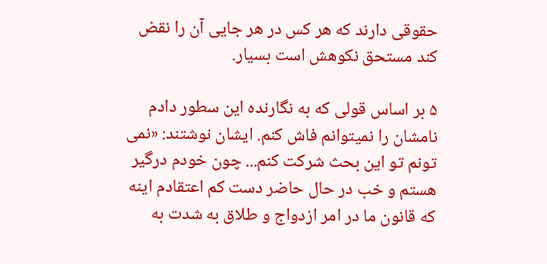حقوقی دارند که هر کس در هر جایی آن را نقض کند مستحق نکوهش است بسیار.

۵ بر اساس قولی که به نگارنده این سطور دادم نامشان را نمیتوانم فاش کنم. ایشان نوشتند: «نمی تونم تو این بحث شرکت کنم... چون خودم درگیر هستم و خب در حال حاضر دست کم اعتقادم اینه که قانون ما در امر ازدواج و طلاق به شدت به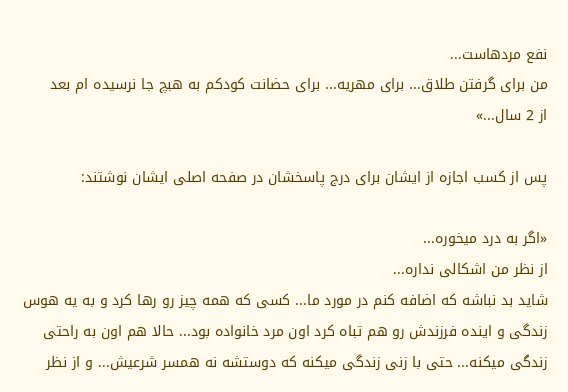نفع مردهاست...
من برای گرفتن طلاق... برای مهریه... برای حضانت کودکم به هبچ جا نرسیده ام بعد
از 2 سال...»

پس از کسب اجازه از ایشان برای درج پاسخشان در صفحه اصلی ایشان نوشتند:

«اگر به درد میخوره...
از نظر من اشکالی نداره...
شاید بد نباشه که اضافه کنم در مورد ما... کسی که همه چیز رو رها کرد و به یه هوس زندگی و اینده فرزندش رو هم تباه کرد اون مرد خانواده بود... حالا هم اون به راحتی زندگی میکنه... حتی با زنی زندگی میکنه که دوستشه نه همسر شرعیش... و از نظر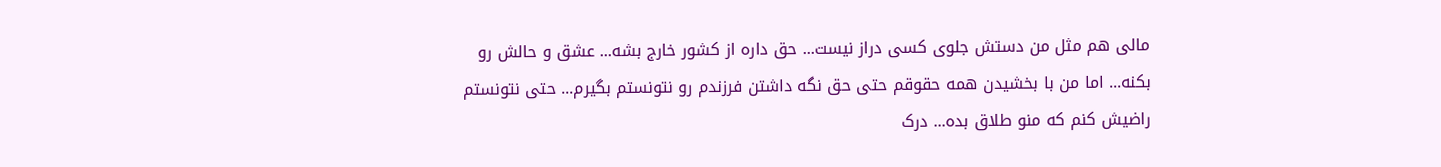مالی هم مثل من دستش جلوی کسی دراز نیست... حق داره از کشور خارج بشه... عشق و حالش رو بکنه... اما من با بخشیدن همه حقوقم حتی حق نگه داشتن فرزندم رو نتونستم بگیرم... حتی نتونستم راضیش کنم که منو طلاق بده... درک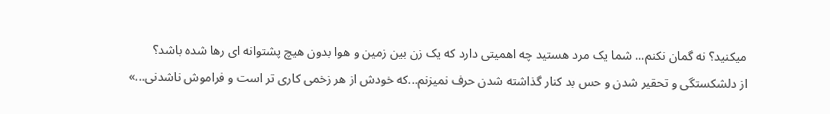میکنید؟ نه گمان نکنم... شما یک مرد هستید چه اهمیتی دارد که یک زن بین زمین و هوا بدون هیچ پشتوانه ای رها شده باشد؟
از دلشکستگی و تحقیر شدن و حس بد کنار گذاشته شدن حرف نمیزنم...که خودش از هر زخمی کاری تر است و فراموش ناشدنی...»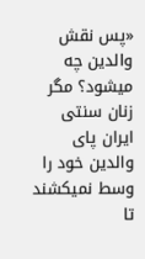«پس نقش والدین چه میشود؟ مگر زنان سنتی ایران پای والدین خود را وسط نمیکشند تا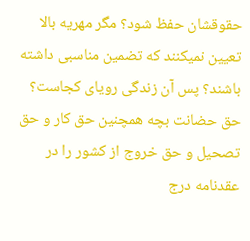حقوقشان حفظ شود؟ مگر مهریه بالا تعیین نمیکنند که تضمین مناسبی داشته باشند؟ پس آن زندگی رویای کجاست؟ حق حضانت بچه همچنین حق کار و حق تصحیل و حق خروج از کشور را در عقدنامه درج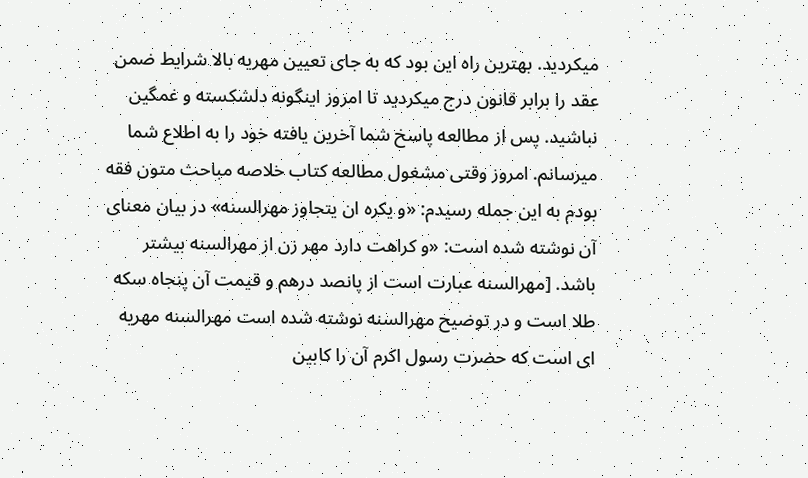میکردید. بهترین راه این بود که به جای تعیین مهریه بالا شرایط ضمن عقد را برابر قانون درج میکردید تا امروز اینگونه دلشکسته و غمگین نباشید. پس از مطالعه پاسخ شما آخرین یافته خود را به اطلاع شما میرسانم. امروز وقتی مشغول مطالعه کتاب خلاصه مباحث متون فقه بودم به این جمله رسیدم: «و یکره ان یتجاوز مهرالسنه» در بیان معنای آن نوشته شده است: «و کراهت دارد مهر زن از مهرالسنه بیشتر باشد. [مهرالسنه عبارت است از پانصد درهم و قیمت آن پنجاه سکه طلا است و در توضیح مهرالسنه نوشته شده است مهرالسنه مهریه ای است که حضرت رسول اکرم آن را کابین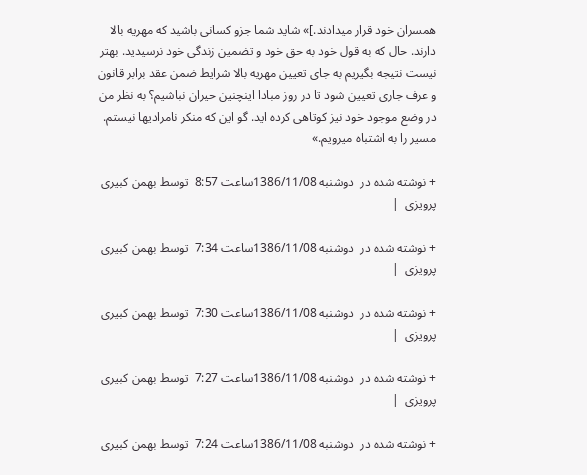همسران خود قرار میدادند.]» شاید شما جزو کسانی باشید که مهریه بالا دارند. حال که به قول خود به حق خود و تضمین زندگی خود نرسیدید. بهتر نیست نتیجه بگیریم به جای تعیین مهریه بالا شرایط ضمن عقد برابر قانون و عرف جاری تعیین شود تا در روز مبادا اینچنین حیران نباشیم؟ به نظر من در وضع موجود خود نیز کوتاهی کرده اید. گو این که منکر نامرادیها نیستم. مسیر را به اشتباه میرویم.»

+ نوشته شده در  دوشنبه 1386/11/08ساعت 8:57  توسط بهمن کبیری پرویزی  |

+ نوشته شده در  دوشنبه 1386/11/08ساعت 7:34  توسط بهمن کبیری پرویزی  |

+ نوشته شده در  دوشنبه 1386/11/08ساعت 7:30  توسط بهمن کبیری پرویزی  |

+ نوشته شده در  دوشنبه 1386/11/08ساعت 7:27  توسط بهمن کبیری پرویزی  |

+ نوشته شده در  دوشنبه 1386/11/08ساعت 7:24  توسط بهمن کبیری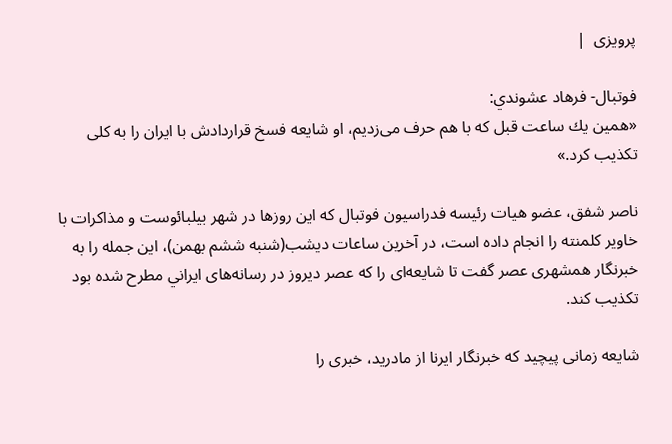پرویزی  |

فوتبال- فرهاد عشوندي:
«همين يك ساعت قبل كه با هم حرف می‌زديم، او شايعه فسخ قراردادش با ايران را به كلی تكذيب كرد.»

ناصر شفق، عضو هيات رئيسه فدراسيون فوتبال كه اين روزها در شهر بيلبائوست و مذاكرات با خاویر کلمنته را انجام داده است، در آخرين ساعات ديشب(شنبه ششم بهمن)، اين جمله را به خبرنگار همشهری عصر گفت تا شايعه‌ای را كه عصر ديروز در رسانه‌های ايراني مطرح شده بود تكذيب كند.

شايعه زمانی پيچيد كه خبرنگار ايرنا از مادريد، خبری را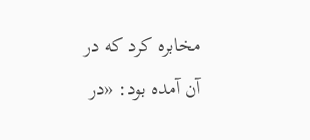مخابره كرد كه در آن آمده بود: «در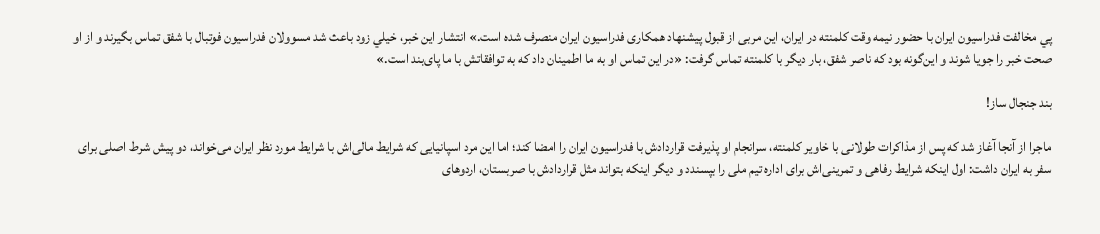پي مخالفت فدراسيون ايران با حضور نيمه‌ وقت كلمنته در ايران، اين مربی از قبول پيشنهاد همكاری فدراسيون ايران منصرف شده است.» انتشار اين خبر، خيلي زود باعث شد مسوولان فدراسيون فوتبال با شفق تماس بگيرند و از او صحت خبر را جويا شوند و اين‌گونه بود كه ناصر شفق، بار ديگر با كلمنته تماس گرفت: «در اين تماس او به ما اطمينان داد كه به توافقاتش با ما پای‌بند است.»

بند جنجال ساز!

ماجرا از آنجا آغاز شد كه پس از مذاكرات طولانی با خاوير كلمنته، سرانجام او پذيرفت قراردادش با فدراسيون ايران را امضا كند؛ اما اين مرد اسپانيايی كه شرايط مالی‌اش با شرايط مورد نظر ايران می‌خواند، دو پيش شرط اصلی برای سفر به ايران داشت: اول اينكه شرايط رفاهی و تمرينی‌اش برای اداره تيم ملی را بپسندد و ديگر اينكه بتواند مثل قراردادش با صربستان، اردوهای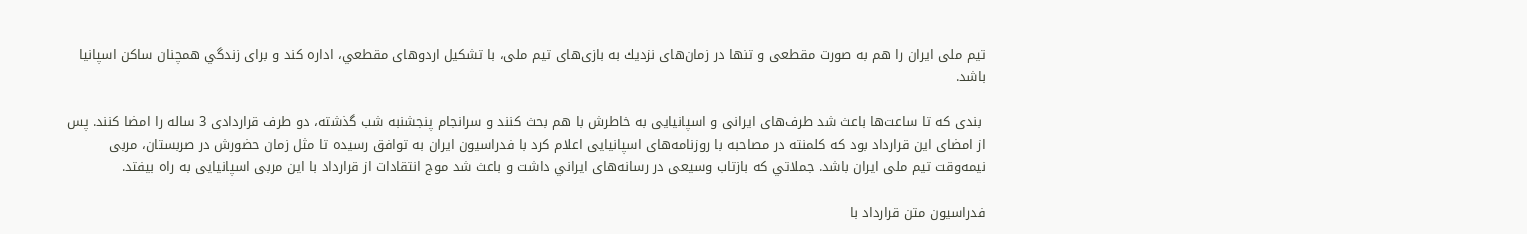تيم ملی ايران را هم به صورت مقطعی و تنها در زمان‌های نزديك به بازی‌های تيم ملی، با تشكيل اردوهای مقطعي، اداره كند و برای زندگي همچنان ساكن اسپانيا باشد.

 بندی كه تا ساعت‌ها باعث شد طرف‌های ايرانی و اسپانيايی به خاطرش با هم بحث كنند و سرانجام پنجشنبه شب گذشته، دو طرف قراردادی 3 ساله را امضا كنند. پس از امضای اين قرارداد بود كه كلمنته در مصاحبه با روزنامه‌های اسپانيايی اعلام كرد با فدراسيون ايران به توافق رسيده تا مثل زمان حضورش در صربستان، مربی نيمه‌وقت تيم ملی ايران باشد. جملاتي كه بازتاب وسيعی در رسانه‌های ايراني داشت و باعث شد موج انتقادات از قرارداد با اين مربی اسپانيايی به راه بيفتد.

فدراسيون متن قرارداد با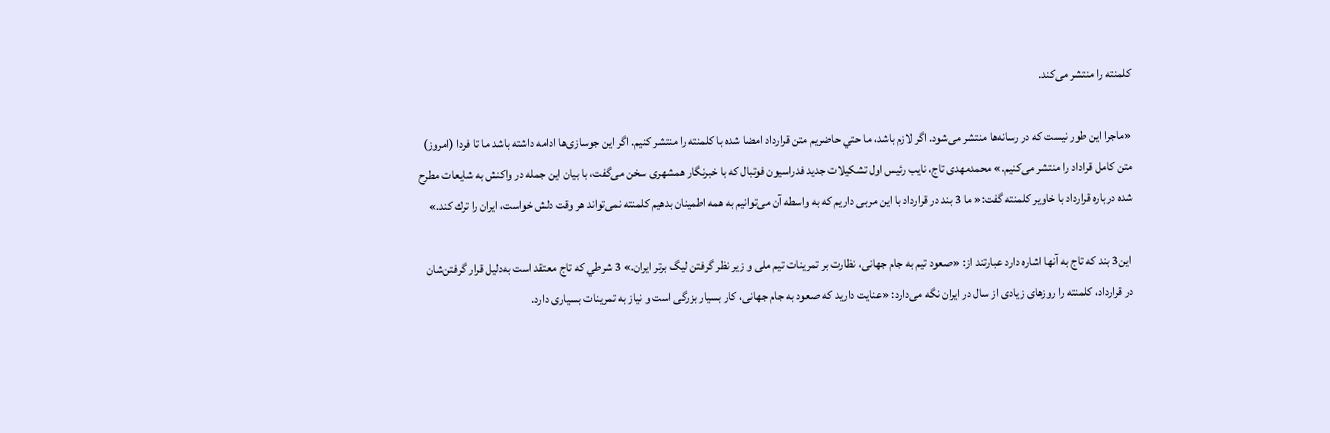كلمنته را منتشر می‌كند.

«ماجرا اين طور نيست كه در رسانه‌ها منتشر می‌شود. اگر لازم باشد، ما حتي حاضريم متن قرارداد امضا شده با كلمنته را منتشر كنيم. اگر اين جوسازی‌ها ادامه داشته باشد ما تا فردا (امروز) متن كامل قراداد را منتشر می‌كنيم.» محمدمهدی تاج، نايب رئيس اول تشكيلات جديد فدراسيون فوتبال كه با خبرنگار همشهری سخن می‌گفت، با بيان اين جمله در واكنش به شايعات مطرح شده درباره قرارداد با خاوير كلمنته گفت:« ما 3 بند در قرارداد با اين مربی داريم كه به واسطه آن می‌توانيم به همه اطمينان بدهيم كلمنته نمی‌تواند هر وقت دلش خواست، ايران را ترك كند.»

 اين3 بند كه تاج به آنها اشاره دارد عبارتند از: «صعود تيم به جام جهانی، نظارت بر تمرينات تيم ملی و زير نظر گرفتن ليگ برتر ايران.» 3 شرطي كه تاج معتقد است به‌دليل قرار گرفتن‌شان در قرارداد، كلمنته را روزهای زيادی از سال در ايران نگه می‌دارد: «عنايت داريد كه صعود به جام جهانی، كار بسيار بزرگی است و نياز به تمرينات بسياری دارد.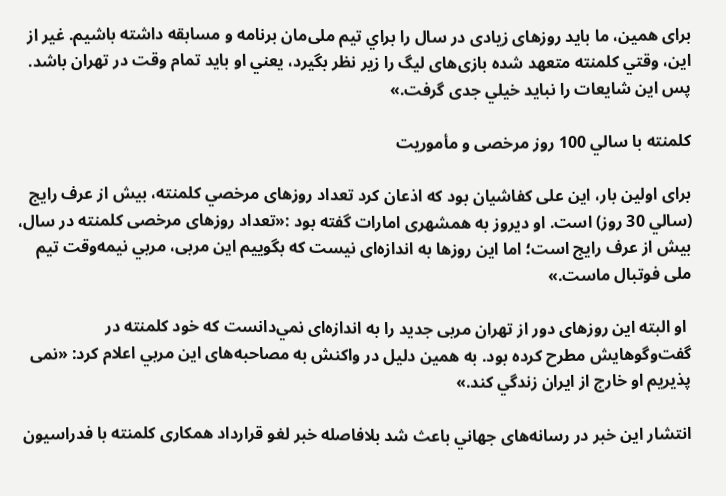برای همين، ما بايد روزهای زيادی در سال را براي تيم ملی‌مان برنامه و مسابقه داشته باشيم. غير از اين، وقتي كلمنته متعهد شده بازی‌های ليگ را زير نظر بگيرد، يعني او بايد تمام وقت در تهران باشد. پس اين شايعات را نبايد خيلي جدی گرفت.»

كلمنته با سالي 100 روز مرخصی و مأموريت

برای اولين بار، اين علی كفاشيان بود كه اذعان كرد تعداد روزهای مرخصي كلمنته، بيش از عرف رايج (سالي 30 روز) است. او ديروز به همشهری امارات گفته بود :«تعداد روزهای مرخصی كلمنته در سال، بيش از عرف رايج است؛ اما اين روزها به اندازه‌ای نيست كه بگوييم اين مربی، مربي نيمه‌وقت تيم ملی فوتبال ماست.»

 او البته اين روزهای دور از تهران مربی جديد را به ‌اندازه‌ای نمي‌دانست كه خود كلمنته در گفت‌وگوهايش مطرح كرده بود. به همين دليل در واكنش به مصاحبه‌های اين مربي اعلام كرد: «نمی پذيريم او خارج از ايران زندگي كند.»

انتشار اين خبر در رسانه‌های جهاني باعث شد بلافاصله خبر لغو قرارداد همكاری كلمنته با فدراسيون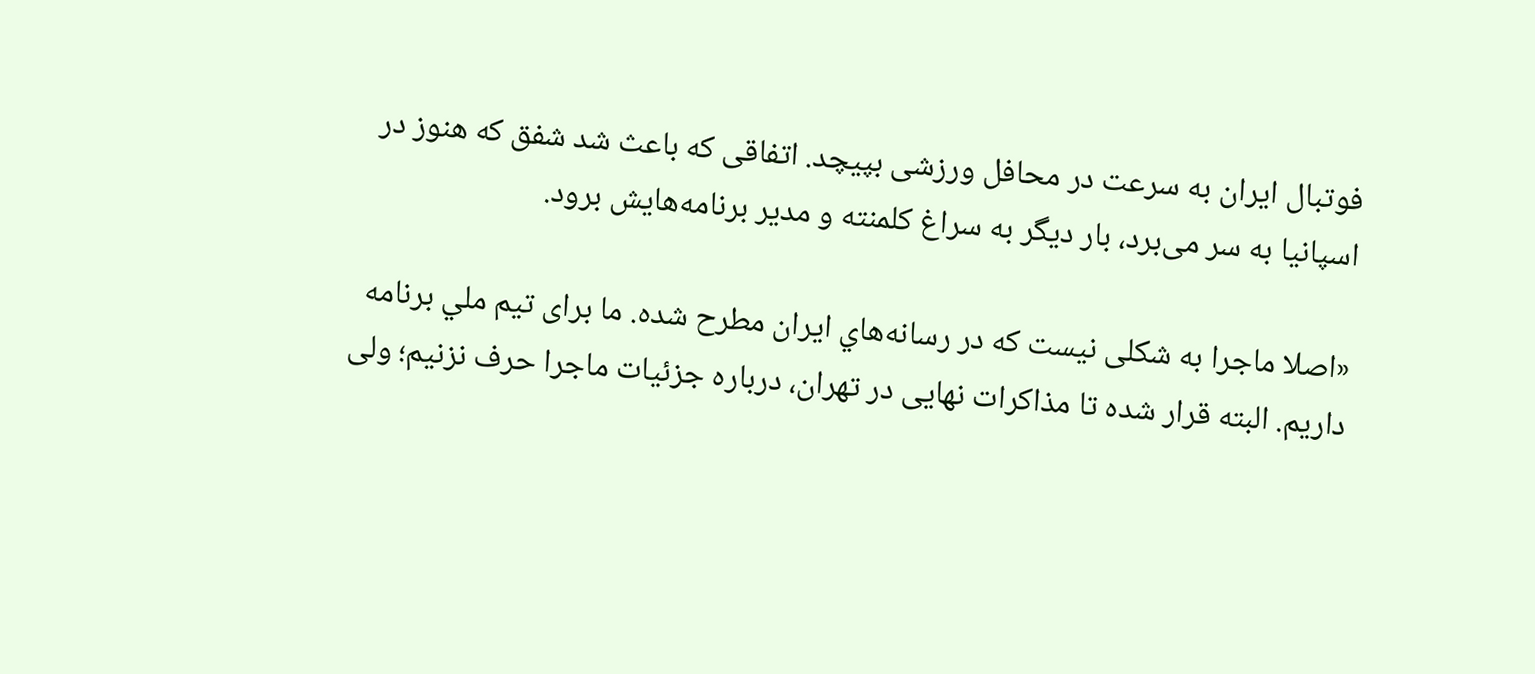فوتبال ايران به سرعت در محافل ورزشی بپيچد. اتفاقی كه باعث شد شفق كه هنوز در اسپانيا به سر می‌برد، بار ديگر به سراغ كلمنته و مدير برنامه‌هايش برود.

«اصلا ماجرا به شكلی نيست كه در رسانه‌هاي ايران مطرح شده. ما برای تيم ملي برنامه داريم. البته قرار شده تا مذاكرات نهايی در تهران، درباره جزئيات ماجرا حرف نزنيم؛ ولی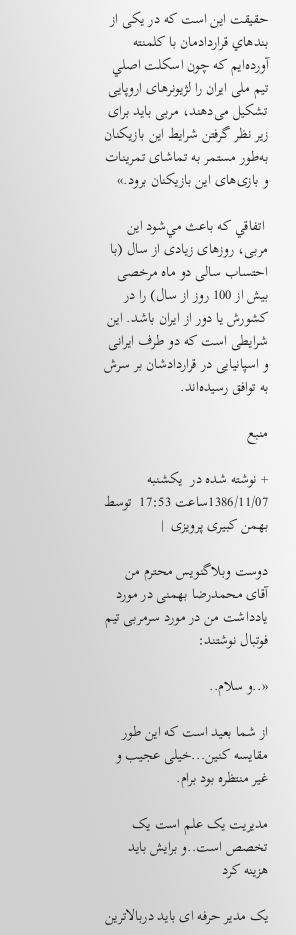حقيقت اين است كه در يكی از بندهاي قراردادمان با كلمنته آورده‌ايم كه چون اسكلت اصلي تيم ملی ايران را لژيونرهای اروپايی تشكيل می‌دهند، مربی بايد برای زير نظر گرفتن شرايط اين بازيكنان به‌طور مستمر به تماشای تمرينات و بازی‌های اين بازيكنان برود.»

 اتفاقي كه باعث مي‌شود اين مربی، روزهای زيادی از سال (با احتساب سالی دو ماه مرخصی بيش از 100 روز از سال) را در كشورش يا دور از ايران باشد. اين شرايطی است كه دو طرف ايرانی و اسپانيايی در قراردادشان بر سرش به توافق رسيده‌اند.

منبع

+ نوشته شده در  یکشنبه 1386/11/07ساعت 17:53  توسط بهمن کبیری پرویزی  |

دوست وبلاگنویس محترم من  آقای محمدرضا بهمنی در مورد یادداشت من در مورد سرمربی تیم فوتبال نوشتند:

«..و سلام..

از شما بعید است که این طور مقایسه کنین...خیلی عجیب و غیر منتظره بود برام.

مدیریت یک علم است یک تخصص است..و برایش باید هزینه کرد

یک مدیر حرفه ای باید دربالاترین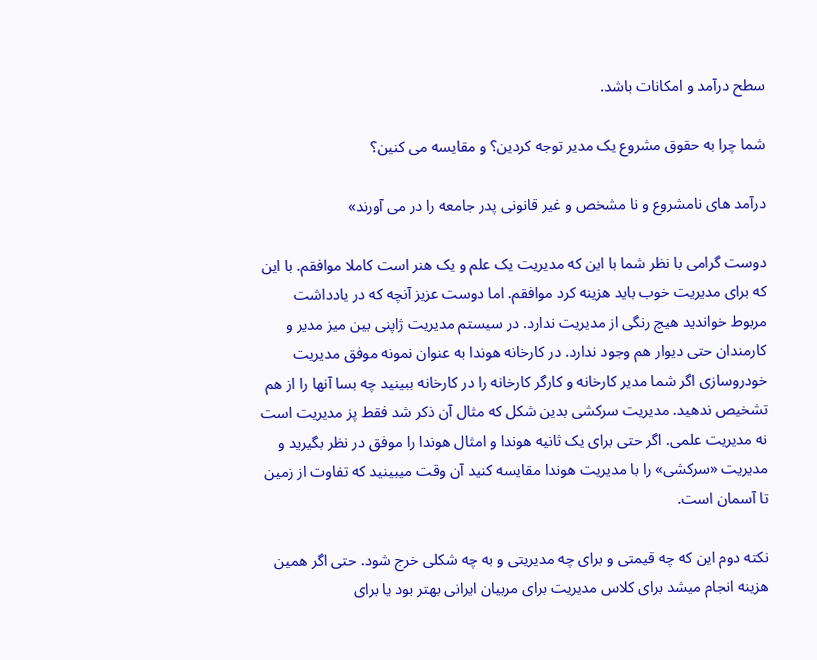سطح درآمد و امکانات باشد.

شما چرا به حقوق مشروع یک مدیر توجه کردین؟ و مقایسه می کنین؟

درآمد های نامشروع و نا مشخص و غیر قانونی پدر جامعه را در می آورند»

دوست گرامی با نظر شما با این که مدیریت یک علم و یک هنر است کاملا موافقم. با این که برای مدیریت خوب باید هزینه کرد موافقم. اما دوست عزیز آنچه که در یادداشت مربوط خواندید هیچ رنگی از مدیریت ندارد. در سیستم مدیریت ژاپنی بین میز مدیر و کارمندان حتی دیوار هم وجود ندارد. در کارخانه هوندا به عنوان نمونه موفق مدیریت خودروسازی اگر شما مدیر کارخانه و کارگر کارخانه را در کارخانه ببینید چه بسا آنها را از هم تشخیص ندهید. مدیریت سرکشی بدین شکل که مثال آن ذکر شد فقط پز مدیریت است نه مدیریت علمی. اگر حتی برای یک ثانیه هوندا و امثال هوندا را موفق در نظر بگیرید و مدیریت «سرکشی» را با مدیریت هوندا مقایسه کنید آن وقت میبینید که تفاوت از زمین تا آسمان است.

نکته دوم این که چه قیمتی و برای چه مدیریتی و به چه شکلی خرج شود. حتی اگر همین هزینه انجام میشد برای کلاس مدیریت برای مربیان ایرانی بهتر بود یا برای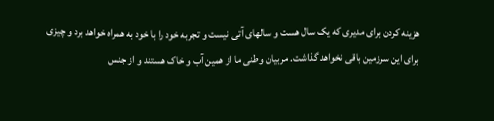هزینه کردن برای مدیری که یک سال هست و سالهای آتی نیست و تجربه خود را با خود به همراه خواهد برد و چیزی برای این سرزمین باقی نخواهد گذاشت. مربیان وطنی ما از همین آب و خاک هستند و از جنس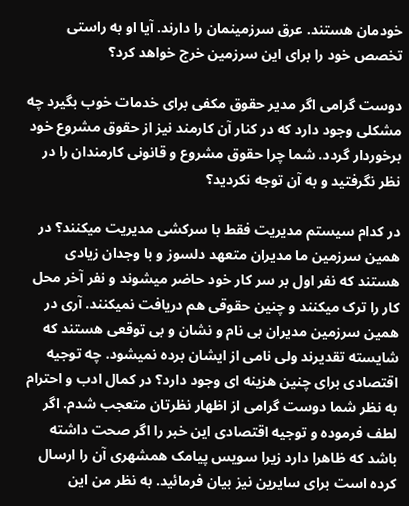خودمان هستند. عرق سرزمینمان را دارند. آیا او به راستی تخصص خود را برای این سرزمین خرج خواهد کرد؟

دوست گرامی اگر مدیر حقوق مکفی برای خدمات خوب بگیرد چه مشکلی وجود دارد که در کنار آن کارمند نیز از حقوق مشروع خود برخوردار گردد. شما چرا حقوق مشروع و قانونی کارمندان را در نظر نگرفتید و به آن توجه نکردید؟

در کدام سیستم مدیریت فقط با سرکشی مدیریت میکنند؟ در همین سرزمین ما مدیران متعهد دلسوز و با وجدان زیادی هستند که نفر اول بر سر کار خود حاضر میشوند و نفر آخر محل کار را ترک میکنند و چنین حقوقی هم دریافت نمیکنند. آری در همین سرزمین مدیران بی نام و نشان و بی توقعی هستند که شایسته تقدیرند ولی نامی از ایشان برده نمیشود. چه توجیه اقتصادی برای چنین هزینه ای وجود دارد؟ در کمال ادب و احترام به نظر شما دوست گرامی از اظهار نظرتان متعجب شدم. اگر لطف فرموده و توجیه اقتصادی این خبر را اگر صحت داشته باشد که ظاهرا دارد زیرا سویس پیامک همشهری آن را ارسال کرده است برای سایرین نیز بیان فرمائید. به نظر من این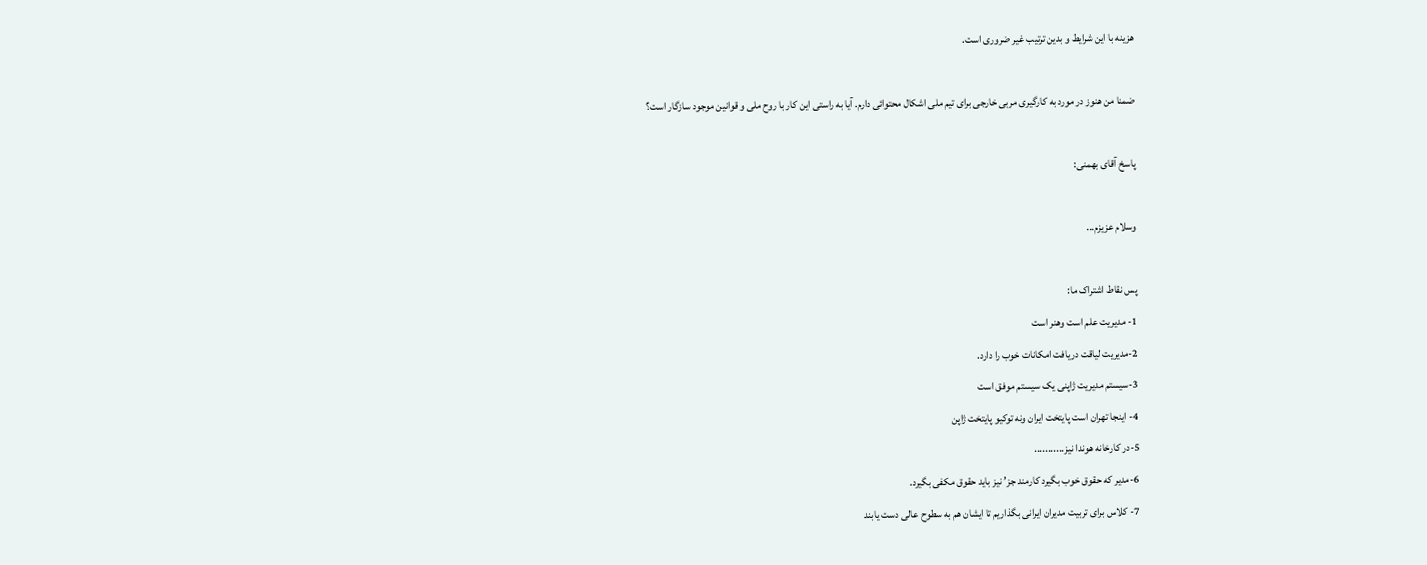هزینه با این شرایط و بدین ترتیب غیر ضروری است.

ضمنا من هنوز در مورد به کارگیری مربی خارجی برای تیم ملی اشکال محتوائی دارم. آیا به راستی این کار با روح ملی و قوانین موجود سازگار است؟

پاسخ آقای بهمنی:

وسلام عزیزم...

پس نقاط اشتراک ما:
1- مدیریت علم است وهنر است
2-مدیریت لیاقت دریافت امکانات خوب را دارد.
3-سیستم مدیریت ژاپنی یک سیستم موفق است
4- اینجا تهران است پایتخت ایران ونه توکیو پایتخت ژاپن
5-در کارخانه هوندا نیز...........
6-مدیر که حقوق خوب بگیرد کارمند جز’ نیز باید حقوق مکفی بگیرد.
7- کلاس برای تربیت مدیران ایرانی بگذاریم تا ایشان هم به سطوح عالی دست یابند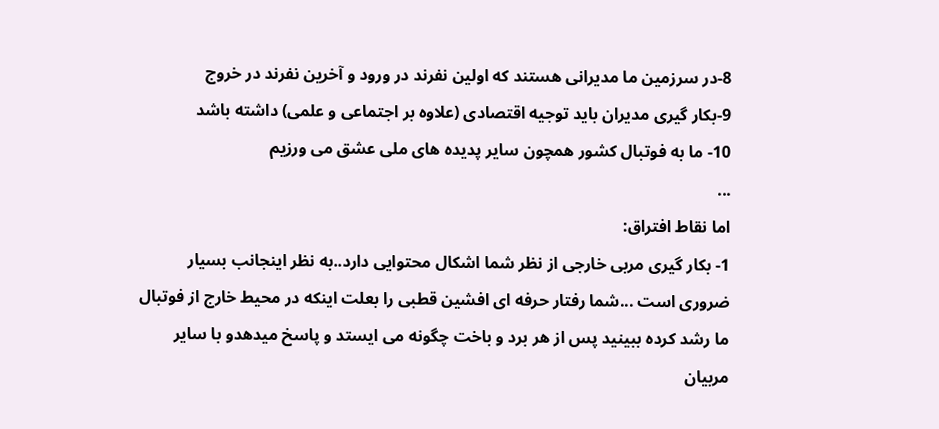8-در سرزمین ما مدیرانی هستند که اولین نفرند در ورود و آخرین نفرند در خروج
9-بکار گیری مدیران باید توجیه اقتصادی (علاوه بر اجتماعی و علمی) داشته باشد
10- ما به فوتبال کشور همچون سایر پدیده های ملی عشق می ورزیم
...
اما نقاط افتراق:
1- بکار گیری مربی خارجی از نظر شما اشکال محتوایی دارد..به نظر اینجانب بسیار
ضروری است ...شما رفتار حرفه ای افشین قطبی را بعلت اینکه در محیط خارج از فوتبال ما رشد کرده ببینید پس از هر برد و باخت چگونه می ایستد و پاسخ میدهدو با سایر مربیان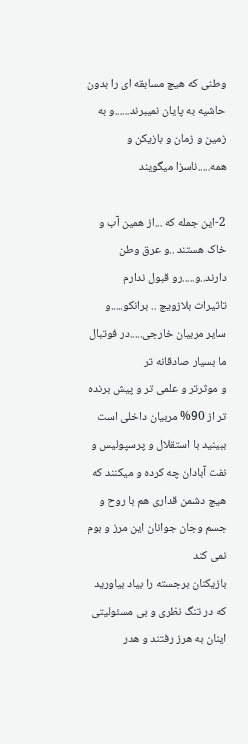وطنی که هیچ مسابقه ای را بدون حاشیه به پایان نمیبرند......و به زمین و زمان و بازیکن و همه.....ناسزا میگویند

2-این جمله که ...از همین آب و خاک هستند ..و عرق وطن دارند..و.....رو قبول ندارم
تاثیرات بلازویچ .. برانکو.....و سایر مربیان خارجی.....در فوتبال ما بسیار صادقانه تر
و موثرتر و علمی تر و پیش برنده تر از 90% مربیان داخلی است
ببینید با استقلال و پرسپولیس و نفت آبادان چه کرده و میکنند که هیچ دشمن قداری هم با روح و جسم وجان جوانان این مرز و بوم نمی کند
بازیکنان برجسته را بیاد بیاورید که در تنگ نظری و بی مسئولیتی اینان به هرز رفتند و هدر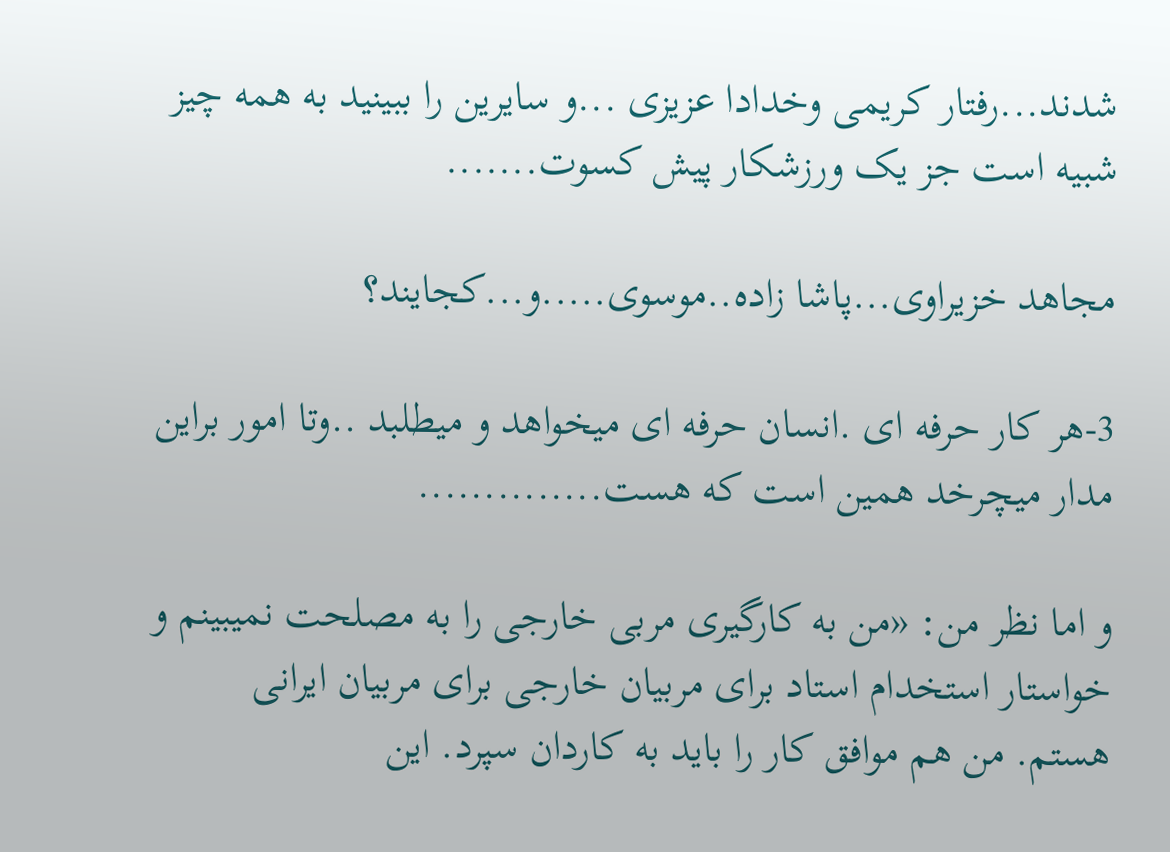شدند...رفتار کریمی وخدادا عزیزی ...و سایرین را ببینید به همه چیز شبیه است جز یک ورزشکار پیش کسوت.......

مجاهد خزیراوی...پاشا زاده..موسوی.....و...کجایند؟

3-هر کار حرفه ای .انسان حرفه ای میخواهد و میطلبد ..وتا امور براین مدار میچرخد همین است که هست..............

و اما نظر من: «من به کارگیری مربی خارجی را به مصلحت نمیبینم و خواستار استخدام استاد برای مربیان خارجی برای مربیان ایرانی هستم. من هم موافق کار را باید به کاردان سپرد. این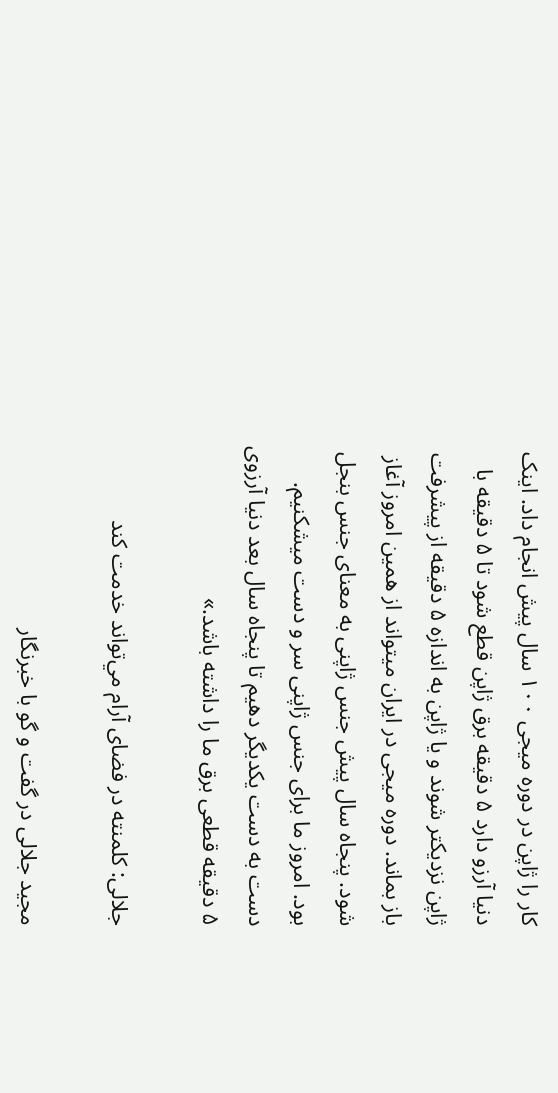کار را ژاپن در دوره میجی ۱۰۰ سال پیش انجام داد. اینک دنیا آرزو دارد ۵ دقیقه برق ژاپن قطع شود تا ۵ دقیقه با ژاپن نزدیکتر شوند و یا ژاپن به اندازه ۵ دقیقه از پیشرفت باز بماند. دوره میجی در ایران میتواند از همین امروز آغاز شود. پنجاه سال پیش جنس ژاپنی به معنای جنس بنجل بود. امروز ما برای جنس ژاپنی سر و دست میشکنیم. دست به دست یکدیگر دهیم تا پنجاه سال بعد دنیا آرزوی ۵ دقیقه قطعی برق ما را داشته باشد.»

جلالی: كلمنته در فضای آرام مي‌تواند خدمت كند

مجيد جلالی در گفت و گو با خبرنگار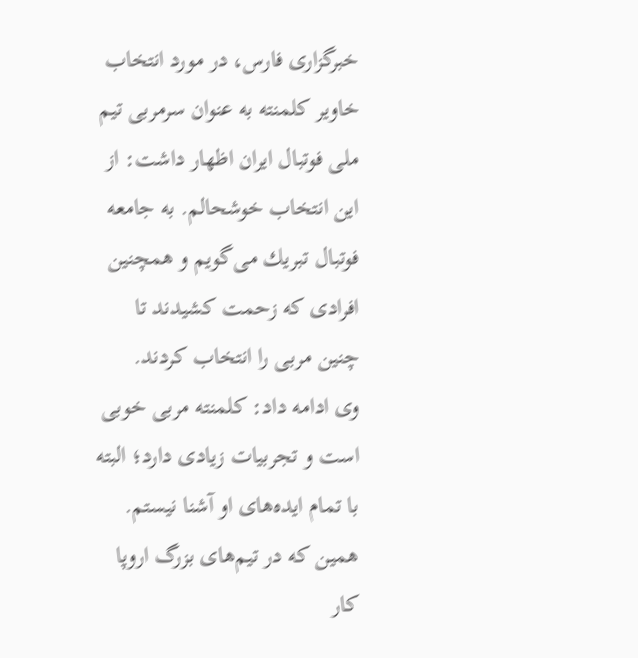خبرگزاری فارس، در مورد انتخاب خاوير كلمنته به عنوان سرمربی تيم ملی فوتبال ايران اظهار داشت: از اين انتخاب خوشحالم. به جامعه فوتبال تبريك می‌گويم و همچنين افرادی كه زحمت كشيدند تا چنين مربی را انتخاب كردند.
وی ادامه داد: كلمنته مربی خوبی است و تجربيات زيادی دارد؛ البته با تمام ايده‌های او آشنا نيستم. همين كه در تيم‌های بزرگ اروپا كار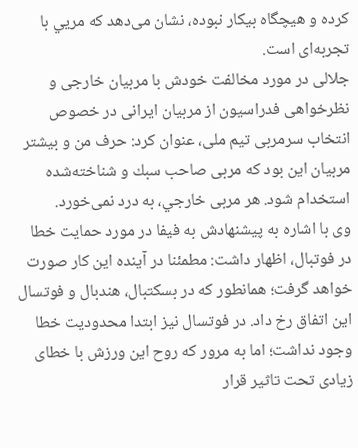كرده و هيچگاه بيكار نبوده، نشان می‌دهد كه مریي با تجربه‌ای است.
جلالی در مورد مخالفت خودش با مربيان خارجی و نظرخواهی فدراسيون از مربيان ايرانی در خصوص انتخاب سرمربی تيم ملی، عنوان كرد: حرف من و بيشتر مربيان اين بود كه مربی صاحب سبك و شناخته‌شده استخدام شود. هر مربی خارجي، به درد نمی‌خورد.
وی با اشاره به پيشنهادش به فيفا در مورد حمايت خطا در فوتبال، اظهار داشت: مطمئنا در آينده اين كار صورت خواهد گرفت؛ همانطور كه در بسكتبال، هندبال و فوتسال اين اتفاق رخ داد. در فوتسال نيز ابتدا محدوديت خطا وجود نداشت؛ اما به مرور كه روح اين ورزش با خطای زيادی تحت تاثير قرار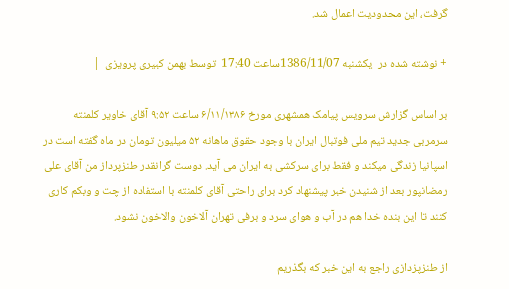گرفت، اين محدوديت اعمال شد.

+ نوشته شده در  یکشنبه 1386/11/07ساعت 17:40  توسط بهمن کبیری پرویزی  |

بر اساس گزارش سرویس پیامک همشهری مورخ ۶/۱۱/۱۳۸۶ ساعت ۹:۵۲ آقای خاویر کلمنته سرمربی جدید تیم ملی فوتبال ایران با وجود حقوق ماهانه ۵۲ میلیون تومان در ماه گفته است در اسپانیا زندگی میکند و فقط برای سرکشی به ایران می آید. دوست گرانقدر طنزپرداز من آقای علی رمضانپور بعد از شنیدن خبر پیشنهاد کرد برای راحتی آقای کلمنته با استفاده از چت و وبکم کاری کنند تا این بنده خدا هم در آب و هوای سرد و برفی تهران آلاخون والاخون نشود.

از طنزپزدازی راجع به این خبر که بگذریم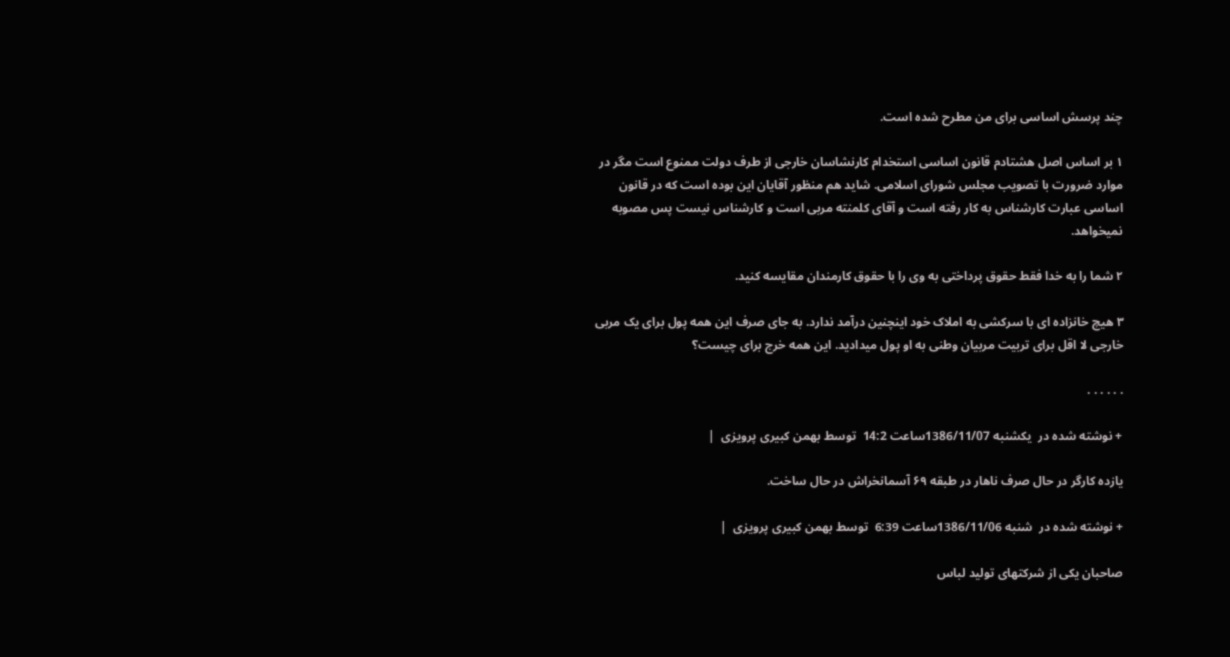چند پرسش اساسی برای من مطرح شده است.

۱ بر اساس اصل هشتادم قانون اساسی استخدام کارنشاسان خارجی از طرف دولت ممنوع است مگر در موارد ضرورت با تصویب مجلس شورای اسلامی. شاید هم منظور آقایان این بوده است که در قانون اساسی عبارت کارشناس به کار رفته است و آقای کلمنته مربی است و کارشناس نیست پس مصوبه نمیخواهد.

۲ شما را به خدا فقط حقوق پرداختی به وی را با حقوق کارمندان مقایسه کنید.

۳ هیچ خانزاده ای با سرکشی به املاک خود اینچنین درآمد ندارد. به جای صرف این همه پول برای یک مربی خارجی لا اقل برای تربیت مربیان وطنی به او پول میدادید. این همه خرج برای چیست؟

. . . . . .

+ نوشته شده در  یکشنبه 1386/11/07ساعت 14:2  توسط بهمن کبیری پرویزی  |

یازده کارگر در حال صرف ناهار در طبقه ۶۹ آسمانخراش در حال ساخت.

+ نوشته شده در  شنبه 1386/11/06ساعت 6:39  توسط بهمن کبیری پرویزی  |

صاحبان یکی از شرکتهای تولید لباس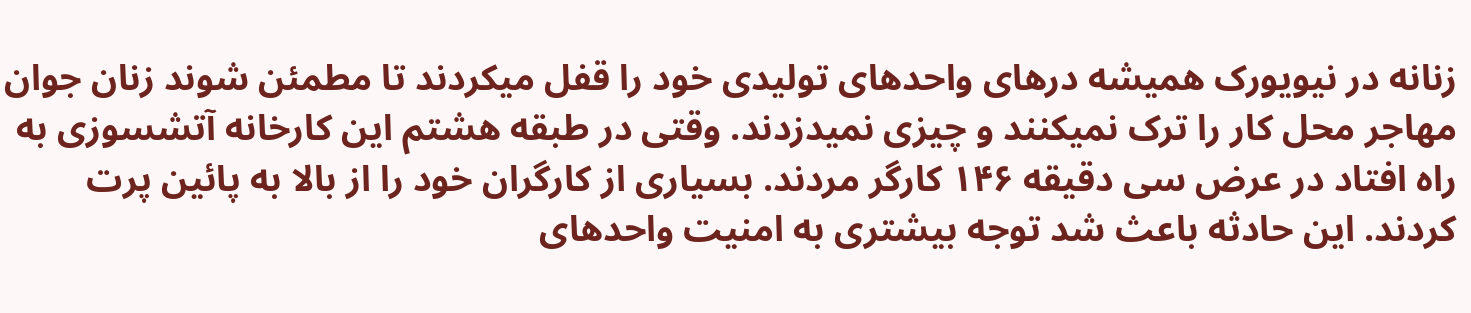زنانه در نیویورک همیشه درهای واحدهای تولیدی خود را قفل میکردند تا مطمئن شوند زنان جوان مهاجر محل کار را ترک نمیکنند و چیزی نمیدزدند. وقتی در طبقه هشتم این کارخانه آتشسوزی به راه افتاد در عرض سی دقیقه ۱۴۶ کارگر مردند. بسیاری از کارگران خود را از بالا به پائین پرت کردند. این حادثه باعث شد توجه بیشتری به امنیت واحدهای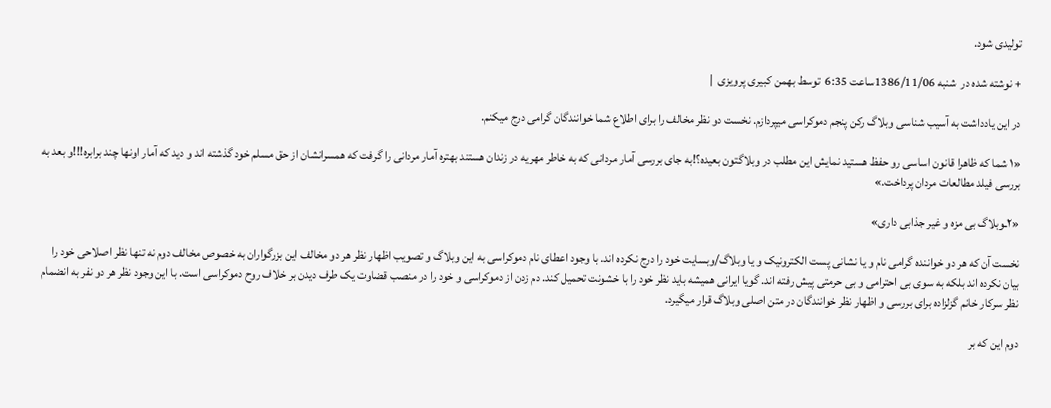تولیدی شود.

+ نوشته شده در  شنبه 1386/11/06ساعت 6:35  توسط بهمن کبیری پرویزی  |

در این یادداشت به آسیب شناسی وبلاگ رکن پنجم دموکراسی میپردازم. نخست دو نظر مخالف را برای اطلاع شما خوانندگان گرامی درج میکنم.

«۱ شما که ظاهرا قانون اساسی رو حفظ هستید نمایش این مطلب در وبلاگتون بعیده؟!به جای بررسی آمار مردانی که به خاطر مهریه در زندان هستند بهتره آمار مردانی را گرفت که همسرانشان از حق مسلم خود گذشته اند و دید که آمار اونها چند برابره!!!و بعد به بررسی فیلد مطالعات مردان پرداخت.»

«۲ـوبلاگ بی مزه و غیر جذابی داری»

نخست آن که هر دو خواننده گرامی نام و یا نشانی پست الکترونیک و یا وبلاگ/وبسایت خود را درج نکرده اند. با وجود اعطای نام دموکراسی به این وبلاگ و تصویب اظهار نظر هر دو مخالف این بزرگواران به خصوص مخالف دوم نه تنها نظر اصلاحی خود را بیان نکرده اند بلکه به سوی بی احترامی و بی حرمتی پیش رفته اند. گویا ایرانی همیشه باید نظر خود را با خشونت تحمیل کند. دم زدن از دموکراسی و خود را در منصب قضاوت یک طرف دیدن بر خلاف روح دموکراسی است. با این وجود نظر هر دو نفر به انضمام نظر سرکار خانم گزلزاده برای بررسی و اظهار نظر خوانندگان در متن اصلی وبلاگ قرار میگیرد.

دوم این که بر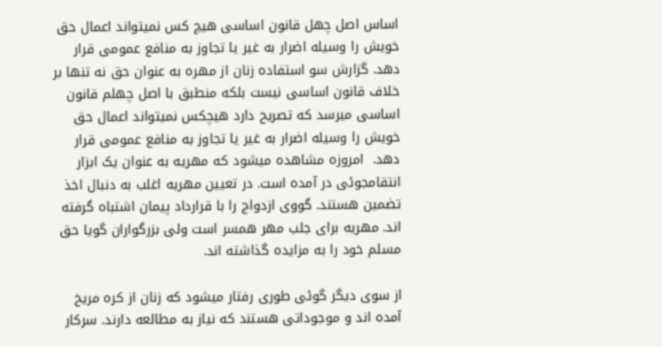اساس اصل چهل قانون اساسی هیچ کس نمیتواند اعمال حق خویش را وسیله اضرار به غیر یا تجاوز به منافع عمومی قرار دهد. گزارش سو استفاده زنان از مهره به عنوان حق نه تنها بر خلاف قانون اساسی نیست بلکه منطبق با اصل چهلم قانون اساسی میرسد که تصریح دارد هیچکس نمیتواند اعمال حق خویش را وسیله اضرار به غیر یا تجاوز به منافع عمومی قرار دهد.  امروزه مشاهده میشود که مهریه به عنوان یک ابزار انتقامجوئی در آمده است. در تعیین مهریه اغلب به دنبال اخذ تضمین هستند. گووی ازدواج را با قرارداد پیمان اشتباه گرفته اند. مهریه برای جلب مهر همسر است ولی بزرگواران گویا حق مسلم خود را به مزایده گذاشته اند.

از سوی دیگر گوئی طوری رفتار میشود که زنان از کره مریخ آمده اند و موجوداتی هستند که نیاز به مطالعه دارند. سرکار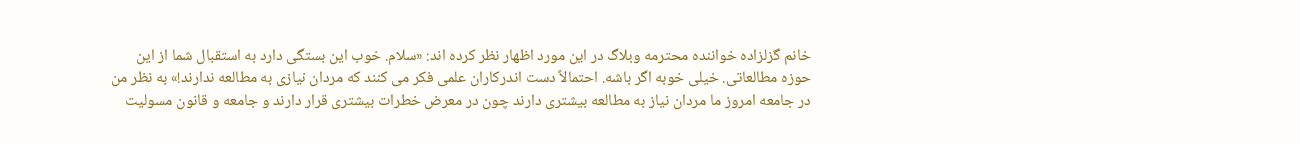خانم گزلزاده خواننده محترمه وبلاگ در این مورد اظهار نظر کرده اند: «سلام. خوب این بستگی دارد به استقبال شما از این حوزه مطالعاتی. خیلی خوبه اگر باشه. احتمالاً دست اندرکاران علمی فکر می کنند که مردان نیازی به مطالعه ندارند!» به نظر من در جامعه امروز ما مردان نیاز به مطالعه بیشتری دارند چون در معرض خطرات بیشتری قرار دارند و جامعه و قانون مسولیت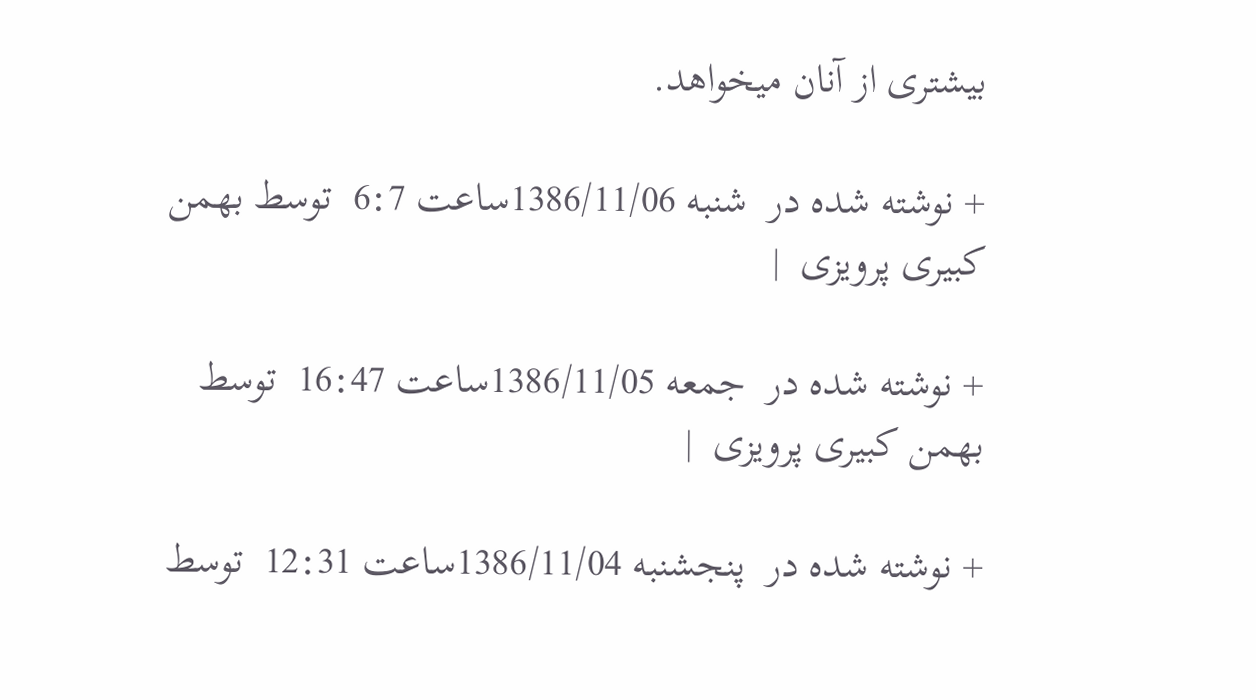بیشتری از آنان میخواهد.

+ نوشته شده در  شنبه 1386/11/06ساعت 6:7  توسط بهمن کبیری پرویزی  |

+ نوشته شده در  جمعه 1386/11/05ساعت 16:47  توسط بهمن کبیری پرویزی  |

+ نوشته شده در  پنجشنبه 1386/11/04ساعت 12:31  توسط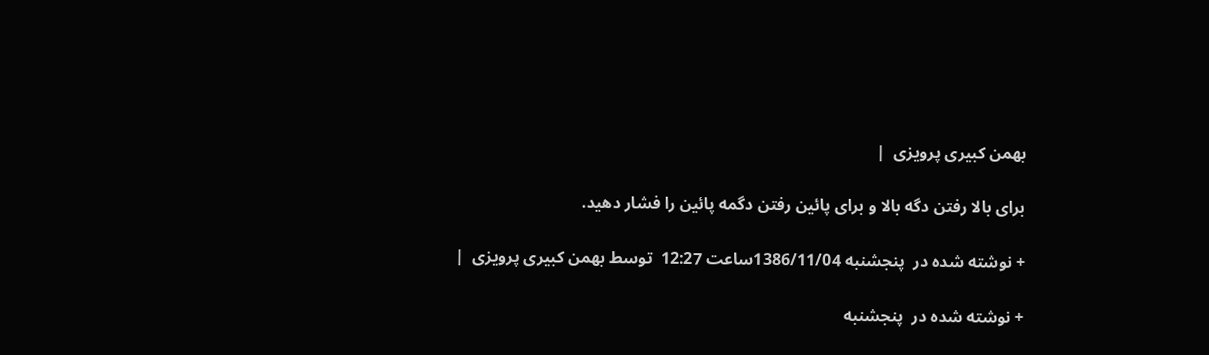بهمن کبیری پرویزی  |

برای بالا رفتن دگه بالا و برای پائین رفتن دگمه پائین را فشار دهید.

+ نوشته شده در  پنجشنبه 1386/11/04ساعت 12:27  توسط بهمن کبیری پرویزی  |

+ نوشته شده در  پنجشنبه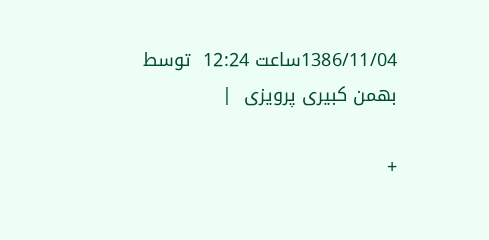1386/11/04ساعت 12:24  توسط بهمن کبیری پرویزی  |

+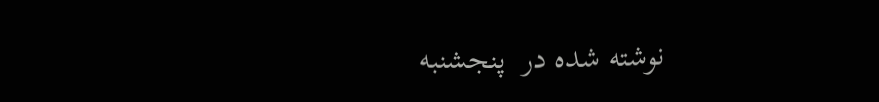نوشته شده در  پنجشنبه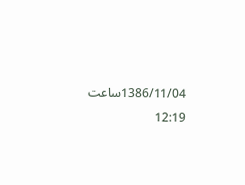1386/11/04ساعت 12:19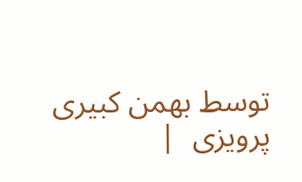توسط بهمن کبیری پرویزی  |